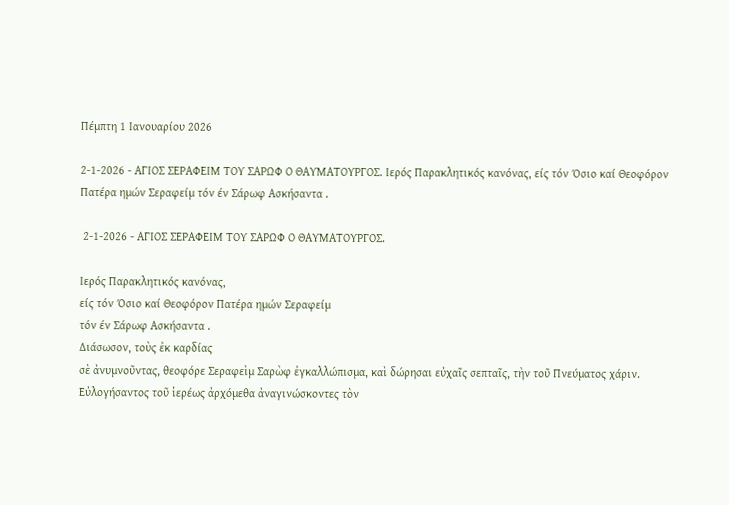Πέμπτη 1 Ιανουαρίου 2026

2-1-2026 - ΑΓΙΟΣ ΣΕΡΑΦΕΙΜ ΤΟΥ ΣΑΡΩΦ Ο ΘΑΥΜΑΤΟΥΡΓΟΣ. Ιερός Παρακλητικός κανόνας, είς τόν Όσιο καί Θεοφόρον Πατέρα ημών Σεραφείμ τόν έν Σάρωφ Ασκήσαντα .

 2-1-2026 - ΑΓΙΟΣ ΣΕΡΑΦΕΙΜ ΤΟΥ ΣΑΡΩΦ Ο ΘΑΥΜΑΤΟΥΡΓΟΣ.

Ιερός Παρακλητικός κανόνας,
είς τόν Όσιο καί Θεοφόρον Πατέρα ημών Σεραφείμ
τόν έν Σάρωφ Ασκήσαντα .
Διάσωσον, τοὺς ἐκ καρδίας
σὲ ἀνυμνοῦντας, θεοφόρε Σεραφεὶμ Σαρὼφ ἐγκαλλώπισμα, καὶ δώρησαι εὐχαῖς σεπταῖς, τὴν τοῦ Πνεύματος χάριν.
Εὐλογήσαντος τοῦ ἱερέως ἀρχόμεθα ἀναγινώσκοντες τὸν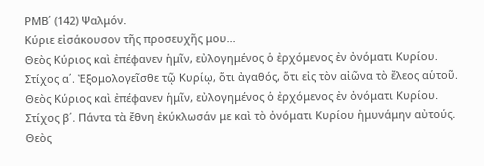ΡΜΒ΄ (142) Ψαλμόν.
Κύριε εἰσάκουσον τῆς προσευχῆς μου...
Θεὸς Κύριος καὶ ἐπέφανεν ἡμῖν, εὐλογημένος ὁ ἐρχόμενος ἐν ὀνόματι Κυρίου.
Στίχος α΄. Ἐξομολογεῖσθε τῷ Κυρίῳ, ὅτι ἀγαθός, ὅτι εἰς τὸν αἰῶνα τὸ ἔλεος αὑτοῦ.
Θεὸς Κύριος καὶ ἐπέφανεν ἡμῖν, εὐλογημένος ὁ ἐρχόμενος ἐν ὀνόματι Κυρίου.
Στίχος β΄. Πάντα τὰ ἔθνη ἐκύκλωσάν με καὶ τὸ ὀνόματι Κυρίου ἠμυνάμην αὐτούς.
Θεὸς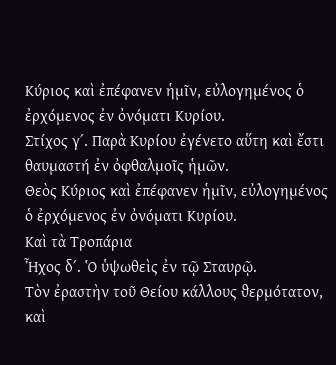Κύριος καὶ ἐπέφανεν ἡμῖν, εὐλογημένος ὁ ἐρχόμενος ἐν ὀνόματι Κυρίου.
Στίχος γ΄. Παρὰ Κυρίου ἐγένετο αὕτη καὶ ἔστι θαυμαστή ἐν ὀφθαλμοῖς ἡμῶν.
Θεὸς Κύριος καὶ ἐπέφανεν ἡμῖν, εὐλογημένος ὁ ἐρχόμενος ἐν ὀνόματι Κυρίου.
Καὶ τὰ Τροπάρια
Ἦχος δ΄. Ὁ ὑψωθεὶς ἐν τῷ Σταυρῷ.
Τὸν ἐραστὴν τοῦ Θείου κάλλους ϑερμότατον, καὶ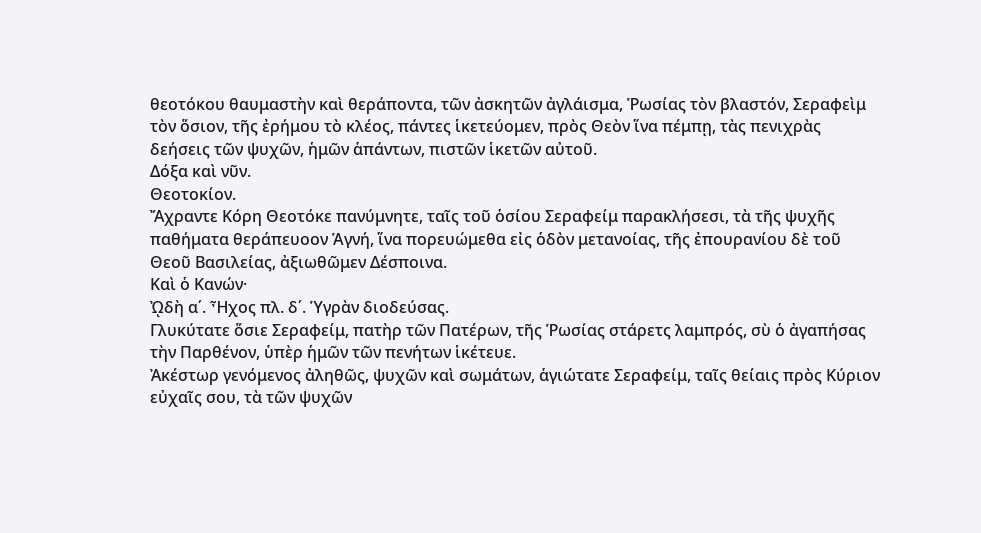θεοτόκου θαυμαστὴν καὶ θεράποντα, τῶν ἀσκητῶν ἀγλάισμα, Ῥωσίας τὸν βλαστόν, Σεραφεὶμ τὸν ὅσιον, τῆς ἐρήμου τὸ κλέος, πάντες ἱκετεύομεν, πρὸς Θεὸν ἵνα πέμπῃ, τὰς πενιχρὰς δεήσεις τῶν ψυχῶν, ἡμῶν ἁπάντων, πιστῶν ἱκετῶν αὐτοῦ.
Δόξα καὶ νῦν.
Θεοτοκίον.
Ἄχραντε Κόρη Θεοτόκε πανύμνητε, ταῖς τοῦ ὁσίου Σεραφείμ παρακλήσεσι, τὰ τῆς ψυχῆς παθήματα θεράπευοον Ἁγνή, ἵνα πορευώμεθα εἰς ὁδὸν μετανοίας, τῆς ἐπουρανίου δὲ τοῦ Θεοῦ Βασιλείας, ἀξιωθῶμεν Δέσποινα.
Καὶ ὁ Κανών·
ᾨδὴ α΄. Ἦχος πλ. δ΄. Ὑγρὰν διοδεύσας.
Γλυκύτατε ὅσιε Σεραφείμ, πατὴρ τῶν Πατέρων, τῆς Ῥωσίας στάρετς λαμπρός, σὺ ὁ ἀγαπήσας τὴν Παρθένον, ὑπὲρ ἡμῶν τῶν πενήτων ἱκέτευε.
Ἀκέστωρ γενόμενος ἀληθῶς, ψυχῶν καὶ σωμάτων, ἁγιώτατε Σεραφείμ, ταῖς θείαις πρὸς Κύριον εὐχαῖς σου, τὰ τῶν ψυχῶν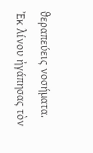ϑεραπεύεις νοσήματα.
Ἐκ λίνου ἠγάπησας τὸν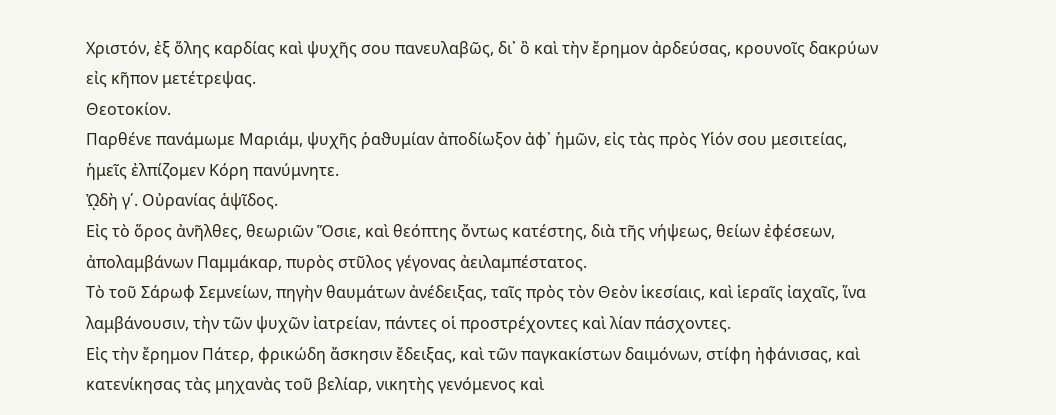Χριστόν, ἐξ ὅλης καρδίας καὶ ψυχῆς σου πανευλαβῶς, δι᾽ ὃ καὶ τὴν ἔρημον ἀρδεύσας, κρουνοῖς δακρύων εἰς κῆπον μετέτρεψας.
Θεοτοκίον.
Παρθένε πανάμωμε Μαριάμ, ψυχῆς ῥαϑυμίαν ἀποδίωξον ἀφ᾽ ἡμῶν, εἰς τὰς πρὸς Υἱόν σου μεσιτείας, ἡμεῖς ἐλπίζομεν Κόρη πανύμνητε.
ᾨδὴ γ΄. Οὐρανίας ἁψῖδος.
Εἰς τὸ ὅρος ἀνῆλθες, θεωριῶν Ὅσιε, καὶ θεόπτης ὄντως κατέστης, διὰ τῆς νήψεως, θείων ἐφέσεων, ἀπολαμβάνων Παμμάκαρ, πυρὸς στῦλος γέγονας ἀειλαμπέστατος.
Τὸ τοῦ Σάρωφ Σεμνείων, πηγὴν θαυμάτων ἀνέδειξας, ταῖς πρὸς τὸν Θεὸν ἱκεσίαις, καὶ ἱεραῖς ἰαχαῖς, ἵνα λαμβάνουσιν, τὴν τῶν ψυχῶν ἰατρείαν, πάντες οἱ προστρέχοντες καὶ λίαν πάσχοντες.
Εἰς τὴν ἔρημον Πάτερ, φρικώδη ἄσκησιν ἔδειξας, καὶ τῶν παγκακίστων δαιμόνων, στίφη ἠφάνισας, καὶ κατενίκησας τὰς μηχανὰς τοῦ βελίαρ, νικητὴς γενόμενος καὶ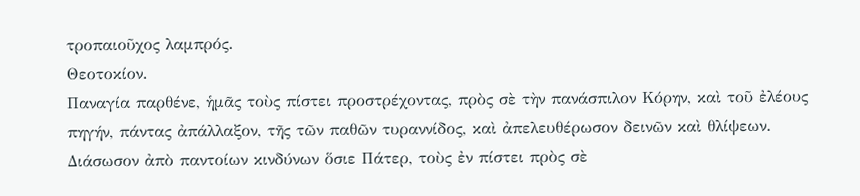τροπαιοῦχος λαμπρός.
Θεοτοκίον.
Παναγία παρθένε, ἡμᾶς τοὺς πίστει προστρέχοντας, πρὸς σὲ τὴν πανάσπιλον Κόρην, καὶ τοῦ ἐλέους πηγήν, πάντας ἀπάλλαξον, τῆς τῶν παθῶν τυραννίδος, καὶ ἀπελευθέρωσον δεινῶν καὶ θλίψεων.
Διάσωσον ἀπὸ παντοίων κινδύνων ὅσιε Πάτερ, τοὺς ἐν πίστει πρὸς σὲ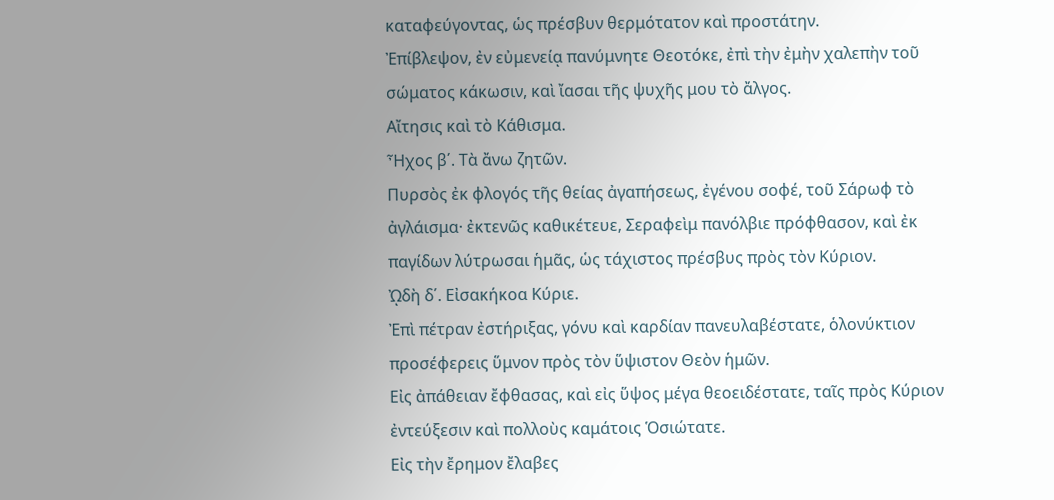καταφεύγοντας, ὡς πρέσβυν θερμότατον καὶ προστάτην.
Ἐπίβλεψον, ἐν εὐμενείᾳ πανύμνητε Θεοτόκε, ἐπὶ τὴν ἐμὴν χαλεπὴν τοῦ σώματος κάκωσιν, καὶ ἴασαι τῆς ψυχῆς μου τὸ ἄλγος.
Αἴτησις καὶ τὸ Κάθισμα.
Ἦχος β΄. Τὰ ἄνω ζητῶν.
Πυρσὸς ἐκ φλογός τῆς θείας ἀγαπήσεως, ἐγένου σοφέ, τοῦ Σάρωφ τὸ ἀγλάισμα· ἐκτενῶς καθικέτευε, Σεραφεὶμ πανόλβιε πρόφθασον, καὶ ἐκ παγίδων λύτρωσαι ἡμᾶς, ὡς τάχιστος πρέσβυς πρὸς τὸν Κύριον.
ᾨδὴ δ΄. Εἰσακήκοα Κύριε.
Ἐπὶ πέτραν ἐστήριξας, γόνυ καὶ καρδίαν πανευλαβέστατε, ὁλονύκτιον προσέφερεις ὕμνον πρὸς τὸν ὕψιστον Θεὸν ἡμῶν.
Εἰς ἀπάθειαν ἔφθασας, καὶ εἰς ὕψος μέγα θεοειδέστατε, ταῖς πρὸς Κύριον ἐντεύξεσιν καὶ πολλοὺς καμάτοις Ὁσιώτατε.
Εἰς τὴν ἔρημον ἔλαβες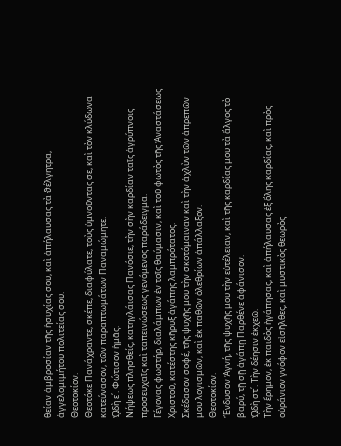θείαν ἀμβροσίαν τῆς ἡσυχίας σου, καὶ ἀπήλαυσας τὰ ϑέλγητρα, ἀγγελομιμήτου πολιτείας σου.
Θεοτοκίον.
Θεοτόκε Πανάχραντε, σκέπε, διαφύλατε, τοὺς ὑμνοῦντας σε, καὶ τὸν κλύδωνα κατεύνασον, τῶν παραπτωμάτων Παναμώμητε.
ᾨδὴ ε΄. Φώτισον ἡμᾶς.
Νήψεως πλησθείς, κατηγλάισας Πανόσιε, τὴν σὴν καρδίαν ταῖς ἀγρύπνοις προσευχαῖς καὶ ταπεινώσεως γενόμενος παράδειγμα.
Γέγονας φωστήρ, διαλάμπων ἐν τοῖς θαύμασιν, καὶ τοῦ φωτὸς τῆς Ἀναστάσεως Χριστοῦ, κατέστης κῆρυξ ἀγάπης λαμπρότατος.
Σκέδασον σοφέ, τῆς ψυχῆς μου τὴν σκοτόμαιναν καὶ τὴν ἀχλὺν τῶν ἀπρεπῶν μου λογισμῶν, καὶ ἐκ παθῶν ὀλεθρίων ἀπάλλαξον.
Θεοτοκίον.
Ἔνδυσον Ἁγνή, τῆς ψυχῆς μου τὴν εὐτέλειαν, καὶ τῆς καρδίας μου τὰ ἄλγος τὸ βαρύ, τῇ σῇ ἀγάπῃ Παρθένε ἀφάνισον.
ᾨδὴ στ΄. Τὴν δέησιν ἐκχεῶ.
Τὴν ἔρημον, ἐκ παιδὸς ἠγάπησας, καὶ ἀπήλαυσας ἐξ ὅλης καρδίας, καὶ πρὸς οὐράνιον γνόφον εἰσῆλθες, καὶ μυστικὸς θεωρὸς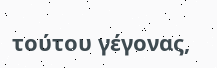τούτου γέγονας,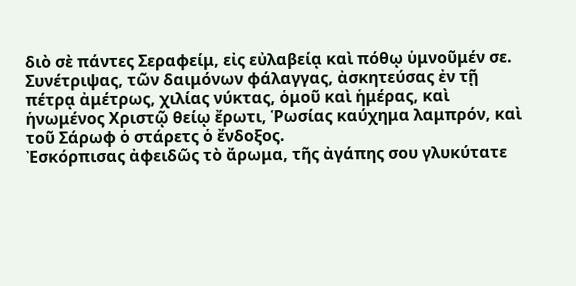διὸ σὲ πάντες Σεραφείμ, εἰς εὐλαβείᾳ καὶ πόθῳ ὑμνοῦμέν σε.
Συνέτριψας, τῶν δαιμόνων φάλαγγας, ἀσκητεύσας ἐν τῇ πέτρᾳ ἀμέτρως, χιλίας νύκτας, ὁμοῦ καὶ ἡμέρας, καὶ ἡνωμένος Χριστῷ θείῳ ἔρωτι, Ῥωσίας καύχημα λαμπρόν, καὶ τοῦ Σάρωφ ὁ στάρετς ὁ ἔνδοξος.
Ἐσκόρπισας ἀφειδῶς τὸ ἄρωμα, τῆς ἀγάπης σου γλυκύτατε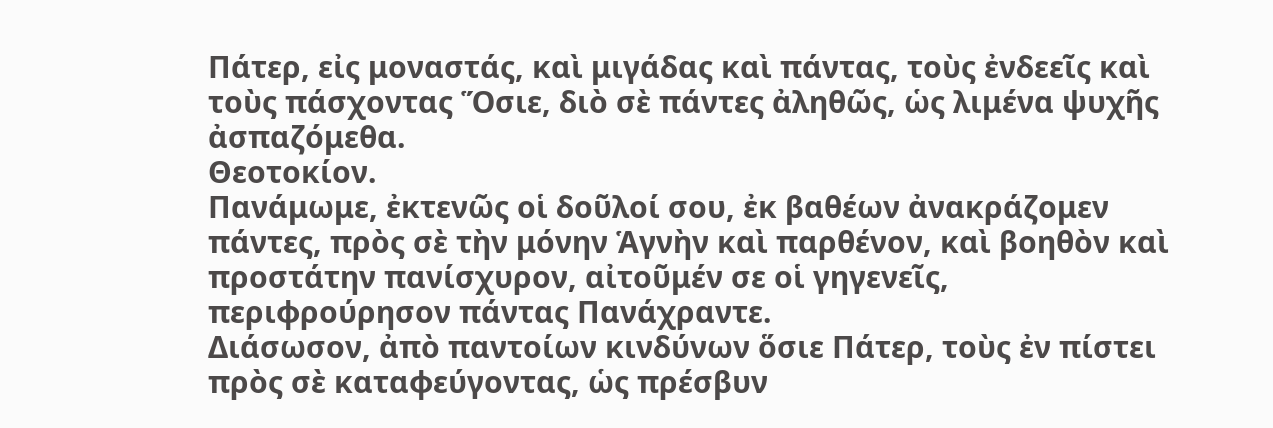Πάτερ, εἰς μοναστάς, καὶ μιγάδας καὶ πάντας, τοὺς ἐνδεεῖς καὶ τοὺς πάσχοντας Ὅσιε, διὸ σὲ πάντες ἀληθῶς, ὡς λιμένα ψυχῆς ἀσπαζόμεθα.
Θεοτοκίον.
Πανάμωμε, ἐκτενῶς οἱ δοῦλοί σου, ἐκ βαθέων ἀνακράζομεν πάντες, πρὸς σὲ τὴν μόνην Ἁγνὴν καὶ παρθένον, καὶ βοηθὸν καὶ προστάτην πανίσχυρον, αἰτοῦμέν σε οἱ γηγενεῖς, περιφρούρησον πάντας Πανάχραντε.
Διάσωσον, ἀπὸ παντοίων κινδύνων ὅσιε Πάτερ, τοὺς ἐν πίστει πρὸς σὲ καταφεύγοντας, ὡς πρέσβυν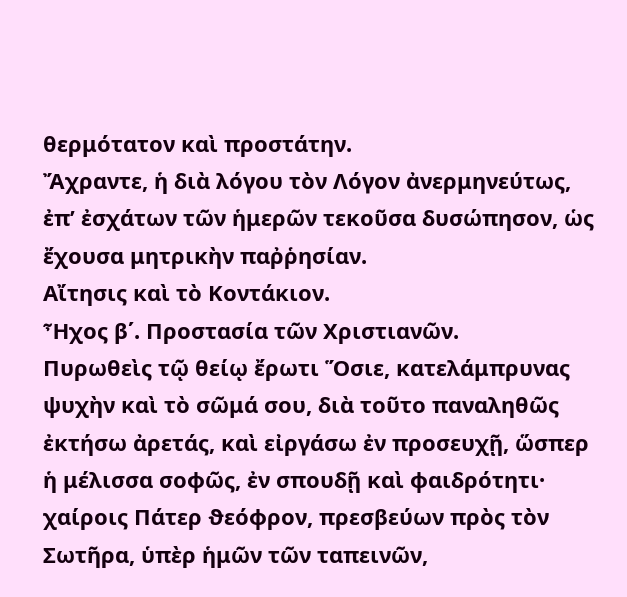θερμότατον καὶ προστάτην.
Ἄχραντε, ἡ διὰ λόγου τὸν Λόγον ἀνερμηνεύτως, ἐπ’ ἐσχάτων τῶν ἡμερῶν τεκοῦσα δυσώπησον, ὡς ἔχουσα μητρικὴν παῤῥησίαν.
Αἴτησις καὶ τὸ Κοντάκιον.
Ἦχος β΄. Προστασία τῶν Χριστιανῶν.
Πυρωθεὶς τῷ θείῳ ἔρωτι Ὅσιε, κατελάμπρυνας ψυχὴν καὶ τὸ σῶμά σου, διὰ τοῦτο παναληθῶς ἐκτήσω ἀρετάς, καὶ εἰργάσω ἐν προσευχῇ, ὥσπερ ἡ μέλισσα σοφῶς, ἐν σπουδῇ καὶ φαιδρότητι· χαίροις Πάτερ ϑεόφρον, πρεσβεύων πρὸς τὸν Σωτῆρα, ὑπὲρ ἡμῶν τῶν ταπεινῶν,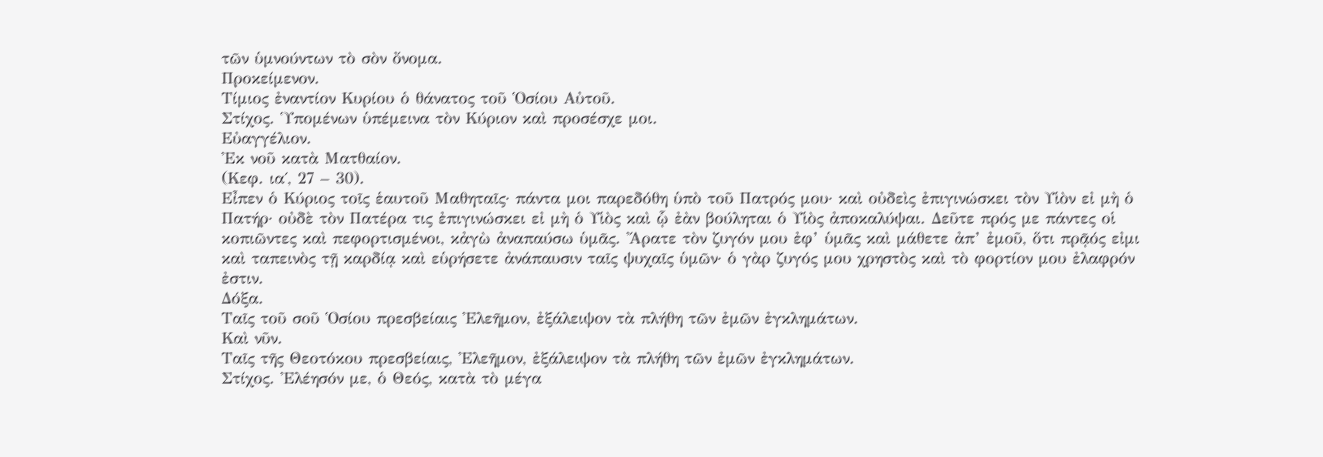τῶν ὑμνούντων τὸ σὸν ὄνομα.
Προκείμενον.
Τίμιος ἐναντίον Κυρίου ὁ θάνατος τοῦ Ὁσίου Αὐτοῦ.
Στίχος. Ὑπομένων ὑπέμεινα τὸν Κύριον καὶ προσέσχε μοι.
Εὐαγγέλιον.
Ἐκ νοῦ κατὰ Ματθαίον.
(Κεφ. ια΄, 27 – 30).
Εἶπεν ὁ Κύριος τοῖς ἑαυτοῦ Μαθηταῖς· πάντα μοι παρεδόθη ὑπὸ τοῦ Πατρός μου· καὶ οὐδεὶς ἐπιγινώσκει τὸν Υἱὸν εἰ μὴ ὁ Πατήρ· οὐδὲ τὸν Πατέρα τις ἐπιγινώσκει εἰ μὴ ὁ Υἱὸς καὶ ᾧ ἐὰν βούληται ὁ Υἱὸς ἀποκαλύψαι. Δεῦτε πρός με πάντες οἱ κοπιῶντες καὶ πεφορτισμένοι, κἀγὼ ἀναπαύσω ὑμᾶς. Ἄρατε τὸν ζυγόν μου ἐφ’ ὑμᾶς καὶ μάθετε ἀπ’ ἐμοῦ, ὅτι πρᾷός εἰμι καὶ ταπεινὸς τῇ καρδίᾳ καὶ εὑρήσετε ἀνάπαυσιν ταῖς ψυχαῖς ὑμῶν· ὁ γὰρ ζυγός μου χρηστὸς καὶ τὸ φορτίον μου ἐλαφρόν ἐστιν.
Δόξα.
Ταῖς τοῦ σοῦ Ὁσίου πρεσβείαις Ἐλεῆμον, ἐξάλειψον τὰ πλήθη τῶν ἐμῶν ἐγκλημάτων.
Καὶ νῦν.
Ταῖς τῆς Θεοτόκου πρεσβείαις, Ἐλεῆμον, ἐξάλειψον τὰ πλήθη τῶν ἐμῶν ἐγκλημάτων.
Στίχος. Ἐλέησόν με, ὁ Θεός, κατὰ τὸ μέγα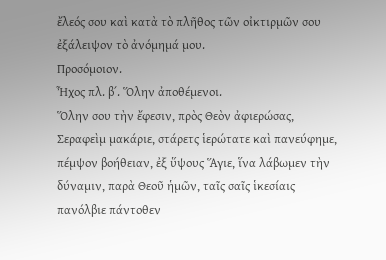ἔλεός σου καὶ κατὰ τὸ πλῆθος τῶν οἰκτιρμῶν σου ἐξάλειψον τὸ ἀνόμημά μου.
Προσόμοιον.
Ἦχος πλ. β΄. Ὅλην ἀποθέμενοι.
Ὅλην σου τὴν ἔφεσιν, πρὸς Θεὸν ἀφιερώσας, Σεραφεὶμ μακάριε, στάρετς ἱερώτατε καὶ πανεύφημε, πέμψον βοήθειαν, ἐξ ὕψους Ἅγιε, ἵνα λάβωμεν τὴν δύναμιν, παρὰ Θεοῦ ἡμῶν, ταῖς σαῖς ἱκεσίαις πανόλβιε πάντοθεν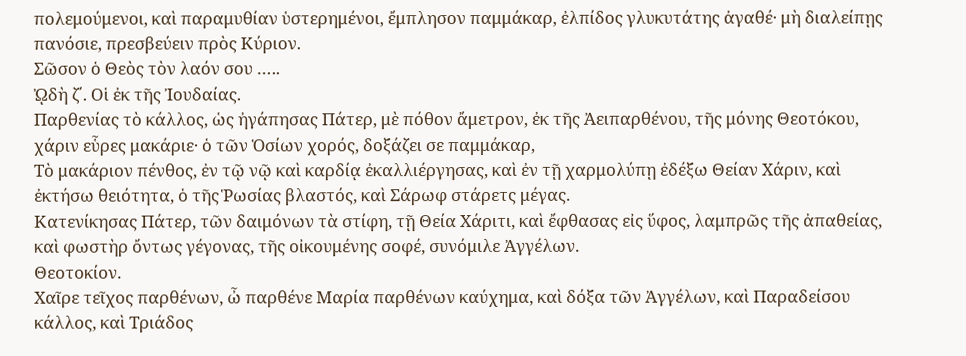πολεμούμενοι, καὶ παραμυθίαν ὑστερημένοι, ἔμπλησον παμμάκαρ, ἐλπίδος γλυκυτάτης ἀγαθέ· μὴ διαλείπῃς πανόσιε, πρεσβεύειν πρὸς Κύριον.
Σῶσον ὁ Θεὸς τὸν λαόν σου …..
ᾨδὴ ζ΄. Οἱ ἐκ τῆς Ἰουδαίας.
Παρθενίας τὸ κάλλος, ὡς ἠγάπησας Πάτερ, μὲ πόθον ἄμετρον, ἐκ τῆς Ἀειπαρθένου, τῆς μόνης Θεοτόκου, χάριν εὗρες μακάριε· ὁ τῶν Ὁσίων χορός, δοξάζει σε παμμάκαρ,
Τὸ μακάριον πένθος, ἐν τῷ νῷ καὶ καρδίᾳ ἐκαλλιέργησας, καὶ ἐν τῇ χαρμολύπῃ ἐδέξω Θείαν Χάριν, καὶ ἐκτήσω θειότητα, ὁ τῆς Ῥωσίας βλαστός, καὶ Σάρωφ στάρετς μέγας.
Κατενίκησας Πάτερ, τῶν δαιμόνων τὰ στίφη, τῇ Θεία Χάριτι, καὶ ἔφθασας εἰς ὕφος, λαμπρῶς τῆς ἀπαθείας, καὶ φωστὴρ ὄντως γέγονας, τῆς οἰκουμένης σοφέ, συνόμιλε Ἀγγέλων.
Θεοτοκίον.
Χαῖρε τεῖχος παρθένων, ὦ παρθένε Μαρία παρθένων καύχημα, καὶ δόξα τῶν Ἀγγέλων, καὶ Παραδείσου κάλλος, καὶ Τριάδος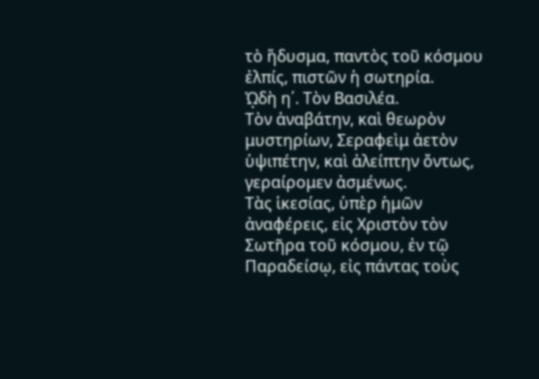τὸ ἥδυσμα, παντὸς τοῦ κόσμου ἐλπίς, πιστῶν ἡ σωτηρία.
ᾨδὴ η΄. Τὸν Βασιλέα.
Τὸν ἀναβάτην, καὶ θεωρὸν μυστηρίων, Σεραφεὶμ ἀετὸν ὑψιπέτην, καὶ ἀλείπτην ὄντως, γεραίρομεν ἀσμένως.
Τὰς ἱκεσίας, ὑπὲρ ἡμῶν ἀναφέρεις, εἰς Χριστὸν τὸν Σωτῆρα τοῦ κόσμου, ἐν τῷ Παραδείσῳ, εἰς πάντας τοὺς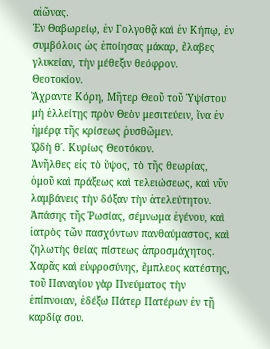αἰῶνας.
Ἐν Θαβωρείῳ, ἐν Γολγοθᾷ καὶ ἐν Κήπῳ, ἐν συμβόλοις ὡς ἐποίησας μάκαρ, ἔλαβες γλυκείαν, τὴν μέθεξιν θεόφρον.
Θεοτοκίον.
Ἄχραντε Κόρη, Μῆτερ Θεοῦ τοῦ Ὑψίστου μὴ ἐλλείτῃς πρὸν Θεὸν μεσιτεύειν, ἵνα ἐν ἡμέρᾳ τῆς κρίσεως ῥυσθῶμεν.
ᾨδὴ θ΄. Κυρίως Θεοτόκον.
Ἀνῆλθες εἰς τὸ ὕψος, τὸ τῆς θεωρίας, ὁμοῦ καὶ πράξεως καὶ τελειώσεως, καὶ νῦν λαμβάνεις τὴν δόξαν τὴν ἀτελεύτητον.
Ἀπάσης τῆς Ῥωσίας, σέμνωμα ἐγένου, καὶ ἰατρὸς τῶν πασχόντων πανθαύμαστος, καὶ ζηλωτὴς θείας πίστεως ἀπροσμάχητος.
Χαρᾶς καὶ εὐφροσύνης, ἔμπλεος κατέστης, τοῦ Παναγίου γὰρ Πνεύματος τὴν ἐπίπνοιαν, ἐδέξω Πάτερ Πατέρων ἐν τῇ καρδίᾳ σου.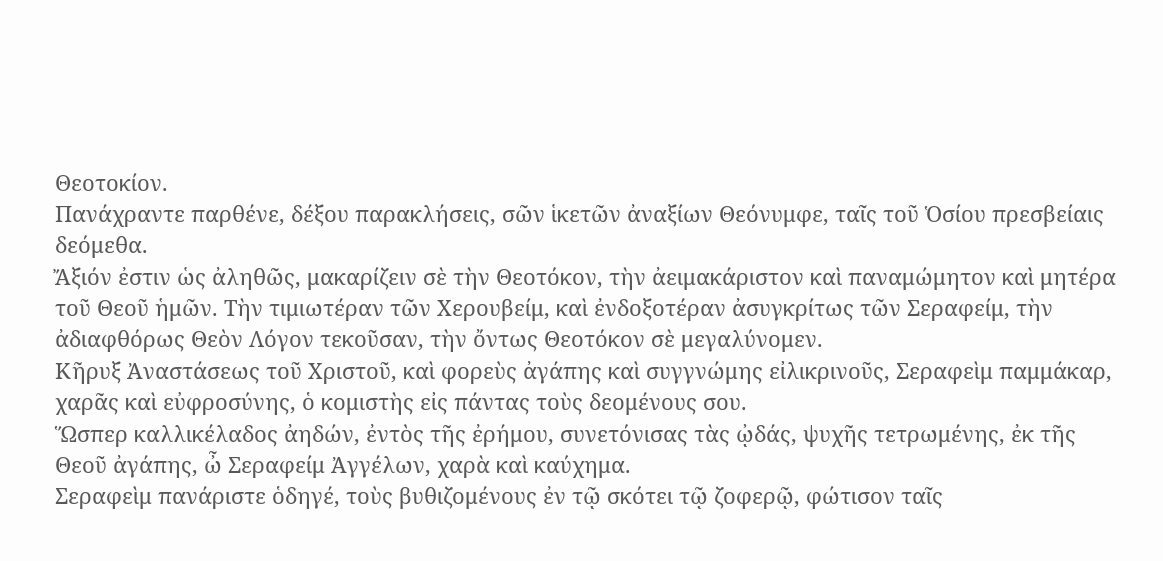Θεοτοκίον.
Πανάχραντε παρθένε, δέξου παρακλήσεις, σῶν ἱκετῶν ἀναξίων Θεόνυμφε, ταῖς τοῦ Ὁσίου πρεσβείαις δεόμεθα.
Ἄξιόν ἐστιν ὡς ἀληθῶς, μακαρίζειν σὲ τὴν Θεοτόκον, τὴν ἀειμακάριστον καὶ παναμώμητον καὶ μητέρα τοῦ Θεοῦ ἡμῶν. Τὴν τιμιωτέραν τῶν Χερουβείμ, καὶ ἐνδοξοτέραν ἀσυγκρίτως τῶν Σεραφείμ, τὴν ἀδιαφθόρως Θεὸν Λόγον τεκοῦσαν, τὴν ὄντως Θεοτόκον σὲ μεγαλύνομεν.
Κῆρυξ Ἀναστάσεως τοῦ Χριστοῦ, καὶ φορεὺς ἀγάπης καὶ συγγνώμης εἰλικρινοῦς, Σεραφεὶμ παμμάκαρ, χαρᾶς καὶ εὐφροσύνης, ὁ κομιστὴς εἰς πάντας τοὺς δεομένους σου.
Ὥσπερ καλλικέλαδος ἀηδών, ἐντὸς τῆς ἐρήμου, συνετόνισας τὰς ᾠδάς, ψυχῆς τετρωμένης, ἐκ τῆς Θεοῦ ἀγάπης, ὦ Σεραφείμ Ἀγγέλων, χαρὰ καὶ καύχημα.
Σεραφεὶμ πανάριστε ὁδηγέ, τοὺς βυθιζομένους ἐν τῷ σκότει τῷ ζοφερῷ, φώτισον ταῖς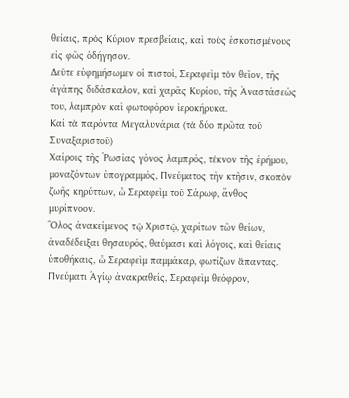θείαις, πρὸς Κύριον πρεσβείαις, καὶ τοὺς ἑσκοτισμένους εἰς φῶς ὁδήγησον.
Δεῦτε εὐφημήσωμεν οἱ πιστοί, Σεραφεὶμ τὸν θεῖον, τῆς ἀγάπης διδάσκαλον, καὶ χαρᾶς Κυρίου, τῆς Ἀναστάσεώς του, λαμπρὸν καὶ φωτοφόρον ἱεροκήρυκα.
Καί τὰ παρόντα Μεγαλυνάρια (τὰ δύο πρῶτα τοῦ Συναξαριστοῦ)
Χαίροις τῆς Ῥωσίας γόνος λαμπρός, τέκνον τῆς ἐρήμου, μοναζόντων ὑπογραμμός, Πνεύματος τὴν κτῆσιν, σκοπὸν ζωῆς κηρύττων, ὦ Σεραφεὶμ τοῦ Σάρωφ, ἄνθος μυρίπνοον.
Ὅλος ἀνακείμενος τῷ Χριστῷ, χαρίτων τῶν θείων, ἀναδέδειξαι θησαυρός, θαύμασι καὶ λόγοις, καὶ θείαις ὑποθήκαις, ὦ Σεραφεὶμ παμμάκαρ, φωτίζων ἅπαντας.
Πνεύματι Ἁγίῳ ἀνακραθείς, Σεραφεὶμ θεόφρον,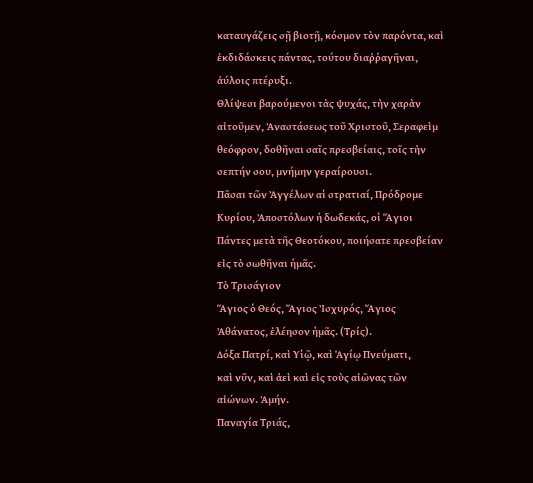καταυγάζεις σῇ βιοτῇ, κόσμον τὸν παρόντα, καὶ ἐκδιδάσκεις πάντας, τούτου διαῤῥαγῆναι, ἀύλοις πτέρυξι.
Θλίψεσι βαρούμενοι τὰς ψυχάς, τὴν χαρὰν αἰτοῦμεν, Ἀναστάσεως τοῦ Χριστοῦ, Σεραφεὶμ θεόφρον, δοθῆναι σαῖς πρεσβείαις, τοῖς τὴν σεπτήν σου, μνήμην γεραίρουσι.
Πᾶσαι τῶν Ἀγγέλων αἱ στρατιαί, Πρόδρομε Κυρίου, Ἀποστόλων ἡ δωδεκάς, οἱ Ἅγιοι Πάντες μετὰ τῆς Θεοτόκου, ποιήσατε πρεσβείαν εἰς τὸ σωθῆναι ἡμᾶς.
Τὸ Τρισάγιον
Ἅγιος ὁ Θεός, Ἅγιος Ἰσχυρός, Ἅγιος Ἀθάνατος, ἐλέησον ἡμᾶς. (Τρίς).
Δόξα Πατρί, καὶ Υἱῷ, καὶ Ἁγίῳ Πνεύματι,
καὶ νῦν, καὶ ἀεὶ καὶ εἰς τοὺς αἰῶνας τῶν αἰώνων. Ἀμήν.
Παναγία Τριάς,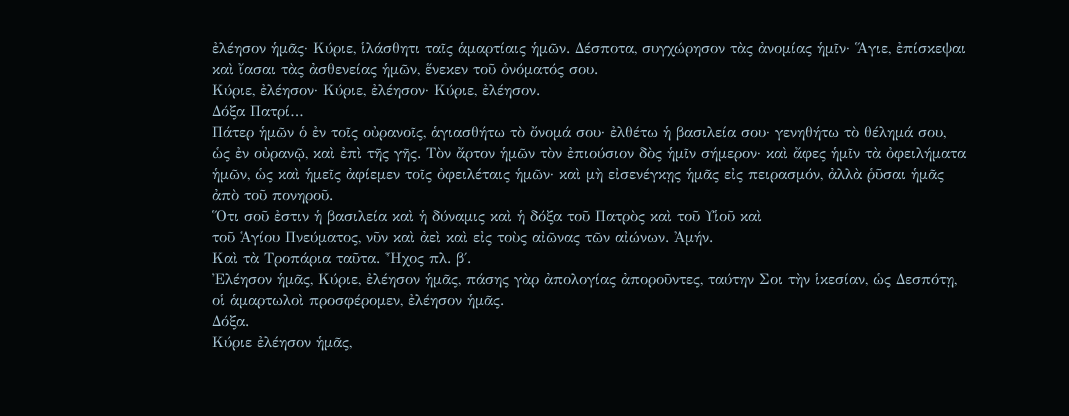ἐλέησον ἡμᾶς· Κύριε, ἱλάσθητι ταῖς ἁμαρτίαις ἡμῶν. Δέσποτα, συγχώρησον τὰς ἀνομίας ἡμῖν· Ἅγιε, ἐπίσκεψαι καὶ ἴασαι τὰς ἀσθενείας ἡμῶν, ἕνεκεν τοῦ ὀνόματός σου.
Κύριε, ἐλέησον· Κύριε, ἐλέησον· Κύριε, ἐλέησον.
Δόξα Πατρί…
Πάτερ ἡμῶν ὁ ἐν τοῖς οὐρανοῖς, ἁγιασθήτω τὸ ὄνομά σου· ἐλθέτω ἡ βασιλεία σου· γενηθήτω τὸ θέλημά σου, ὡς ἐν οὐρανῷ, καὶ ἐπὶ τῆς γῆς. Τὸν ἄρτον ἡμῶν τὸν ἐπιούσιον δὸς ἡμῖν σήμερον· καὶ ἄφες ἡμῖν τὰ ὀφειλήματα ἡμῶν, ὡς καὶ ἡμεῖς ἀφίεμεν τοῖς ὀφειλέταις ἡμῶν· καὶ μὴ εἰσενέγκῃς ἡμᾶς εἰς πειρασμόν, ἀλλὰ ῥῦσαι ἡμᾶς ἀπὸ τοῦ πονηροῦ.
Ὅτι σοῦ ἐστιν ἡ βασιλεία καὶ ἡ δύναμις καὶ ἡ δόξα τοῦ Πατρὸς καὶ τοῦ Υἱοῦ καὶ
τοῦ Ἁγίου Πνεύματος, νῦν καὶ ἀεὶ καὶ εἰς τοὺς αἰῶνας τῶν αἰώνων. Ἀμήν.
Καὶ τὰ Τροπάρια ταῦτα. Ἦχος πλ. β΄.
Ἐλέησον ἡμᾶς, Κύριε, ἐλέησον ἡμᾶς, πάσης γὰρ ἀπολογίας ἀποροῦντες, ταύτην Σοι τὴν ἱκεσίαν, ὡς Δεσπότῃ, οἱ ἁμαρτωλοὶ προσφέρομεν, ἐλέησον ἡμᾶς.
Δόξα.
Κύριε ἐλέησον ἡμᾶς,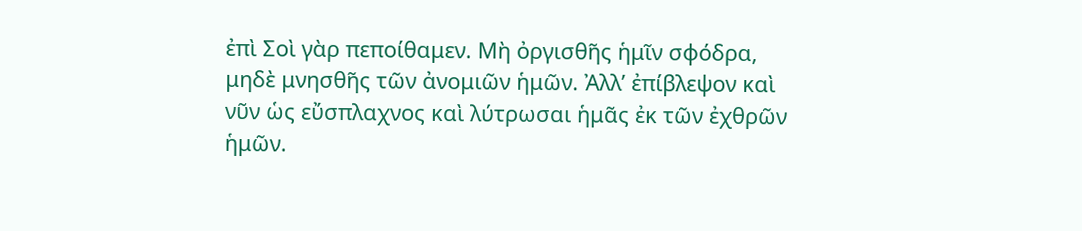ἐπὶ Σοὶ γὰρ πεποίθαμεν. Μὴ ὀργισθῆς ἡμῖν σφόδρα, μηδὲ μνησθῆς τῶν ἀνομιῶν ἡμῶν. Ἀλλ’ ἐπίβλεψον καὶ νῦν ὡς εὔσπλαχνος καὶ λύτρωσαι ἡμᾶς ἐκ τῶν ἐχθρῶν ἡμῶν.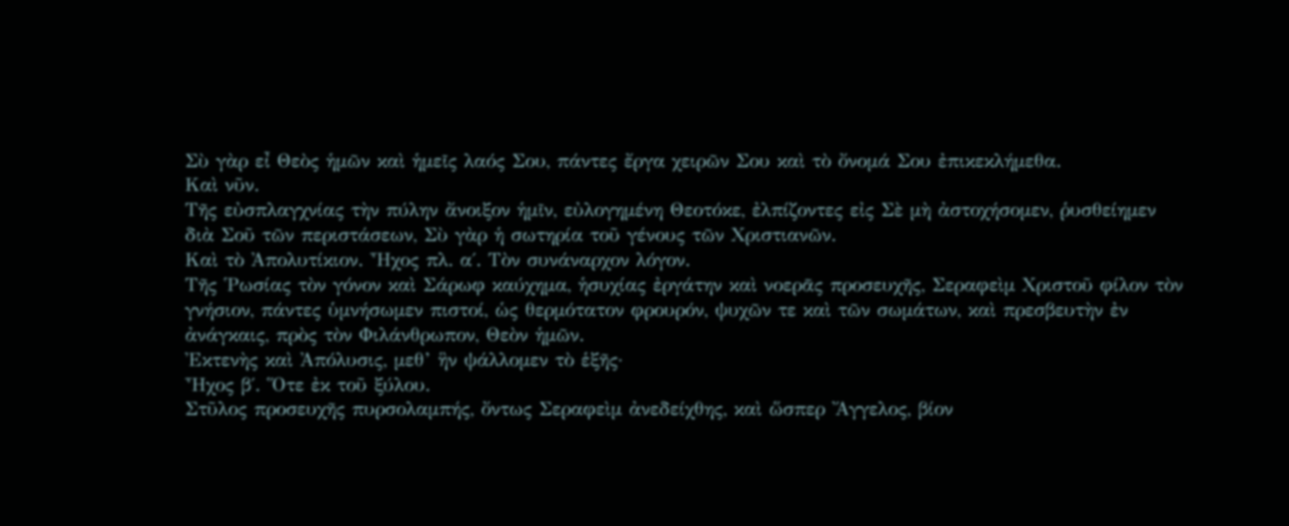Σὺ γὰρ εἶ Θεὸς ἡμῶν καὶ ἡμεῖς λαός Σου, πάντες ἔργα χειρῶν Σου καὶ τὸ ὄνομά Σου ἐπικεκλήμεθα.
Καὶ νῦν.
Τῆς εὐσπλαγχνίας τὴν πύλην ἄνοιξον ἡμῖν, εὐλογημένη Θεοτόκε, ἐλπίζοντες εἰς Σὲ μὴ ἀστοχήσομεν, ῥυσθείημεν διὰ Σοῦ τῶν περιστάσεων, Σὺ γὰρ ἡ σωτηρία τοῦ γένους τῶν Χριστιανῶν.
Καὶ τὸ Ἀπολυτίκιον. Ἦχος πλ. α΄. Τὸν συνάναρχον λόγον.
Τῆς Ῥωσίας τὸν γόνον καὶ Σάρωφ καύχημα, ἡσυχίας ἐργάτην καὶ νοερᾶς προσευχῆς, Σεραφεὶμ Χριστοῦ φίλον τὸν γνήσιον, πάντες ὑμνήσωμεν πιστοί, ὡς θερμότατον φρουρόν, ψυχῶν τε καὶ τῶν σωμάτων, καὶ πρεσβευτὴν ἐν ἀνάγκαις, πρὸς τὸν Φιλάνθρωπον, Θεὸν ἡμῶν.
Ἐκτενὴς καὶ Ἀπόλυσις, μεθ’ ἣν ψάλλομεν τὸ ἑξῆς·
Ἦχος β΄. Ὅτε ἐκ τοῦ ξύλου.
Στῦλος προσευχῆς πυρσολαμπής, ὄντως Σεραφεὶμ ἀνεδείχθης, καὶ ὥσπερ Ἄγγελος, βίον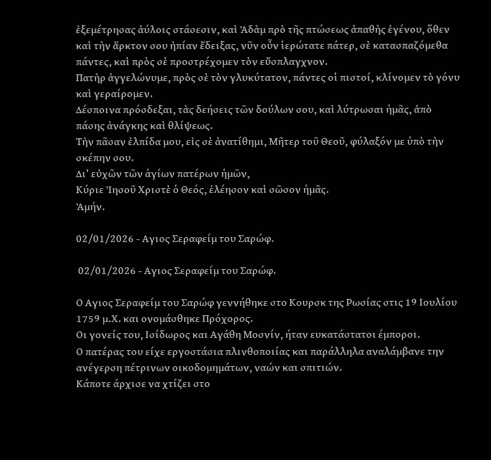ἐξεμέτρησας ἀύλοις στάσεσιν, καὶ Ἀδὰμ πρὸ τῆς πτώσεως ἀπαθὴς ἐγένου, ὅθεν καὶ τὴν ἄρκτον σου ἠπίαν ἔδειξας, νῦν οὖν ἱερώτατε πάτερ, σὲ κατασπαζόμεθα πάντες, καὶ πρὸς σὲ προστρέχομεν τὸν εὔσπλαγχνον.
Πατὴρ ἀγγελώνυμε, πρὸς σὲ τὸν γλυκύτατον, πάντες οἱ πιστοί, κλίνομεν τὸ γόνυ καὶ γεραίρομεν.
Δέσποινα πρόσδεξαι, τὰς δεήσεις τῶν δούλων σου, καὶ λύτρωσαι ἡμᾶς, ἀπὸ πάσης ἀνάγκης καὶ θλίψεως.
Τὴν πᾶσαν ἐλπίδα μου, εἰς σὲ ἀνατίθημι, Μῆτερ τοῦ Θεοῦ, φύλαξόν με ὑπὸ τὴν σκέπην σου.
Δι’ εὐχῶν τῶν ἁγίων πατέρων ἡμῶν,
Κύριε Ἰησοῦ Χριστὲ ὁ Θεός, ἐλέησον καὶ σῶσον ἡμᾶς.
Ἀμήν.

02/01/2026 - Αγιος Σεραφείμ του Σαρώφ.

 02/01/2026 - Αγιος Σεραφείμ του Σαρώφ.

Ο Αγιος Σεραφείμ του Σαρώφ γεννήθηκε στο Κουρσκ της Ρωσίας στις 19 Ιουλίου 1759 μ.Χ. και ονομάσθηκε Πρόχορος.
Οι γονείς του, Ισίδωρος και Αγάθη Μοσνίν, ήταν ευκατάστατοι έμποροι.
Ο πατέρας του είχε εργοστάσια πλινθοποιίας και παράλληλα αναλάμβανε την ανέγερση πέτρινων οικοδομημάτων, ναών και σπιτιών.
Κάποτε άρχισε να χτίζει στο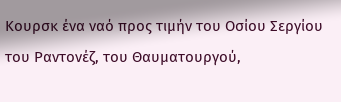Κουρσκ ένα ναό προς τιμήν του Οσίου Σεργίου του Ραντονέζ, του Θαυματουργού,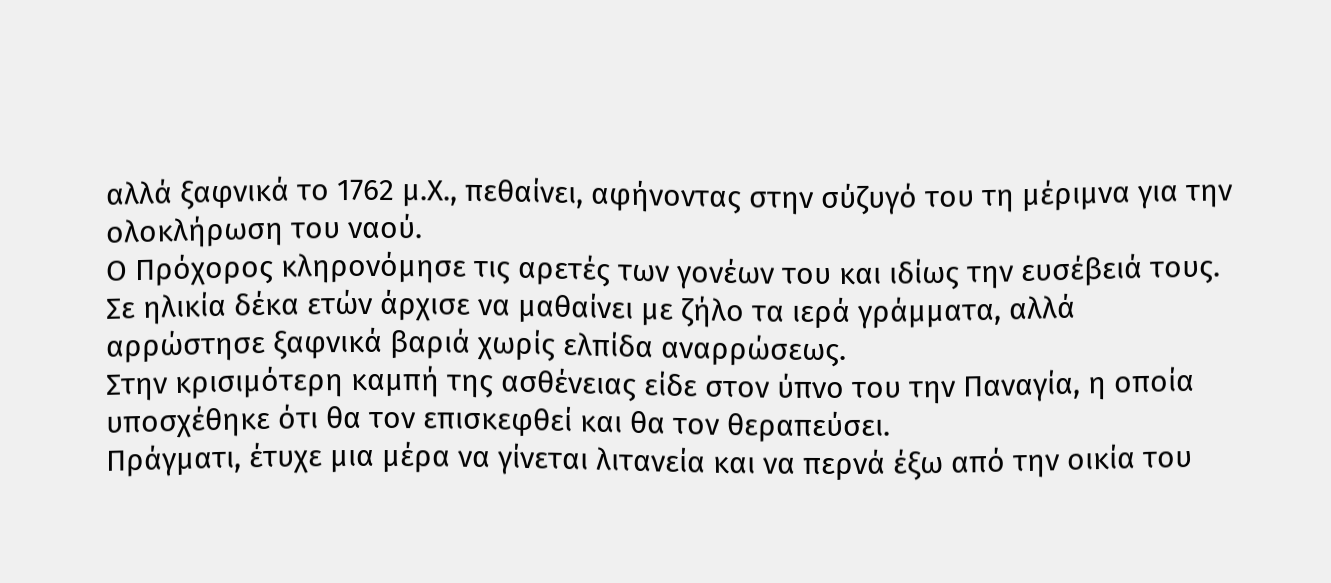αλλά ξαφνικά το 1762 μ.Χ., πεθαίνει, αφήνοντας στην σύζυγό του τη μέριμνα για την ολοκλήρωση του ναού.
Ο Πρόχορος κληρονόμησε τις αρετές των γονέων του και ιδίως την ευσέβειά τους.
Σε ηλικία δέκα ετών άρχισε να μαθαίνει με ζήλο τα ιερά γράμματα, αλλά αρρώστησε ξαφνικά βαριά χωρίς ελπίδα αναρρώσεως.
Στην κρισιμότερη καμπή της ασθένειας είδε στον ύπνο του την Παναγία, η οποία υποσχέθηκε ότι θα τον επισκεφθεί και θα τον θεραπεύσει.
Πράγματι, έτυχε μια μέρα να γίνεται λιτανεία και να περνά έξω από την οικία του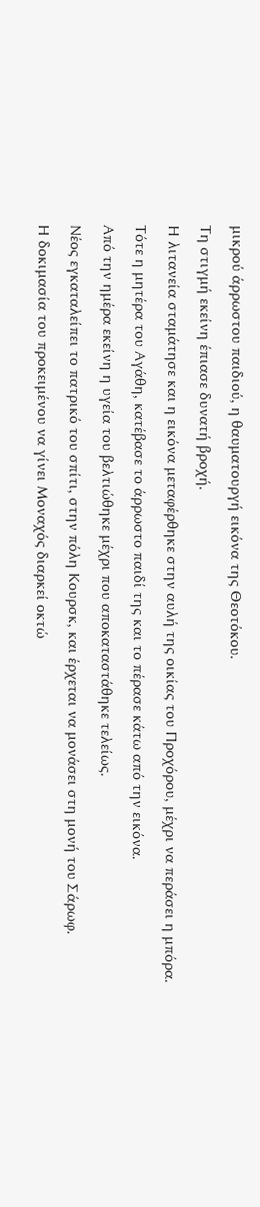μικρού άρρωστου παιδιού, η θαυματουργή εικόνα της Θεοτόκου.
Τη στιγμή εκείνη έπιασε δυνατή βροχή.
Η λιτανεία σταμάτησε και η εικόνα μεταφέρθηκε στην αυλή της οικίας του Προχόρου, μέχρι να περάσει η μπόρα.
Τότε η μητέρα του Αγάθη, κατέβασε το άρρωστο παιδί της και το πέρασε κάτω από την εικόνα.
Από την ημέρα εκείνη η υγεία του βελτιώθηκε μέχρι που αποκαταστάθηκε τελείως.
Νέος εγκαταλείπει το πατρικό του σπίτι, στην πόλη Κουρσκ, και έρχεται να μονάσει στη μονή του Σάρωφ.
Η δοκιμασία του προκειμένου να γίνει Μοναχός διαρκεί οκτώ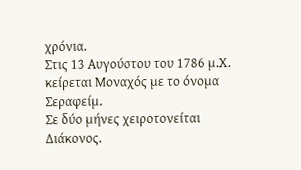χρόνια.
Στις 13 Αυγούστου του 1786 μ.Χ. κείρεται Μοναχός με το όνομα Σεραφείμ.
Σε δύο μήνες χειροτονείται Διάκονος.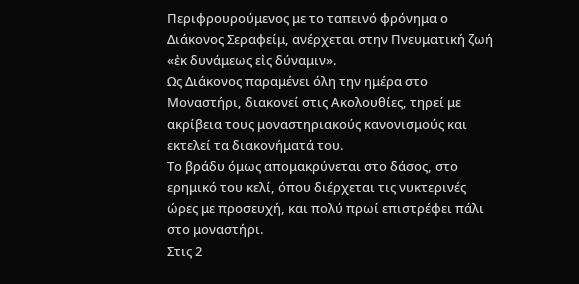Περιφρουρούμενος με το ταπεινό φρόνημα ο Διάκονος Σεραφείμ, ανέρχεται στην Πνευματική ζωή «ἐκ δυνάμεως εἰς δύναμιν».
Ως Διάκονος παραμένει όλη την ημέρα στο Μοναστήρι, διακονεί στις Ακολουθίες, τηρεί με ακρίβεια τους μοναστηριακούς κανονισμούς και εκτελεί τα διακονήματά του.
Το βράδυ όμως απομακρύνεται στο δάσος, στο ερημικό του κελί, όπου διέρχεται τις νυκτερινές ώρες με προσευχή, και πολύ πρωί επιστρέφει πάλι στο μοναστήρι.
Στις 2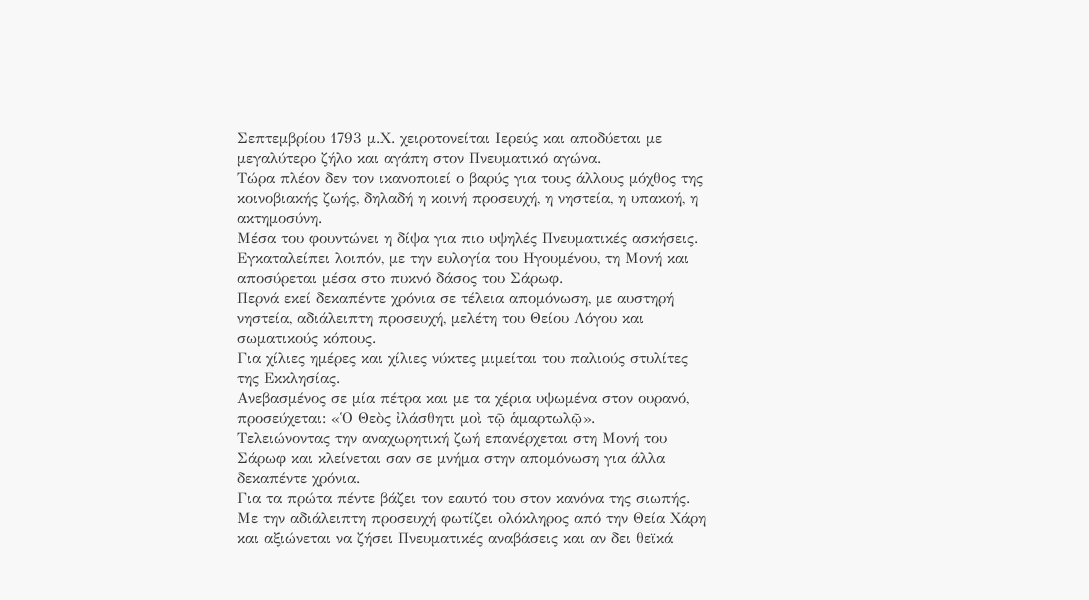Σεπτεμβρίου 1793 μ.Χ. χειροτονείται Ιερεύς και αποδύεται με μεγαλύτερο ζήλο και αγάπη στον Πνευματικό αγώνα.
Τώρα πλέον δεν τον ικανοποιεί ο βαρύς για τους άλλους μόχθος της κοινοβιακής ζωής, δηλαδή η κοινή προσευχή, η νηστεία, η υπακοή, η ακτημοσύνη.
Μέσα του φουντώνει η δίψα για πιο υψηλές Πνευματικές ασκήσεις.
Εγκαταλείπει λοιπόν, με την ευλογία του Ηγουμένου, τη Μονή και αποσύρεται μέσα στο πυκνό δάσος του Σάρωφ.
Περνά εκεί δεκαπέντε χρόνια σε τέλεια απομόνωση, με αυστηρή νηστεία, αδιάλειπτη προσευχή, μελέτη του Θείου Λόγου και σωματικούς κόπους.
Για χίλιες ημέρες και χίλιες νύκτες μιμείται του παλιούς στυλίτες της Εκκλησίας.
Ανεβασμένος σε μία πέτρα και με τα χέρια υψωμένα στον ουρανό, προσεύχεται: «Ὁ Θεὸς ἰλάσθητι μοὶ τῷ ἁμαρτωλῷ».
Τελειώνοντας την αναχωρητική ζωή επανέρχεται στη Μονή του Σάρωφ και κλείνεται σαν σε μνήμα στην απομόνωση για άλλα δεκαπέντε χρόνια.
Για τα πρώτα πέντε βάζει τον εαυτό του στον κανόνα της σιωπής.
Με την αδιάλειπτη προσευχή φωτίζει ολόκληρος από την Θεία Χάρη και αξιώνεται να ζήσει Πνευματικές αναβάσεις και αν δει θεϊκά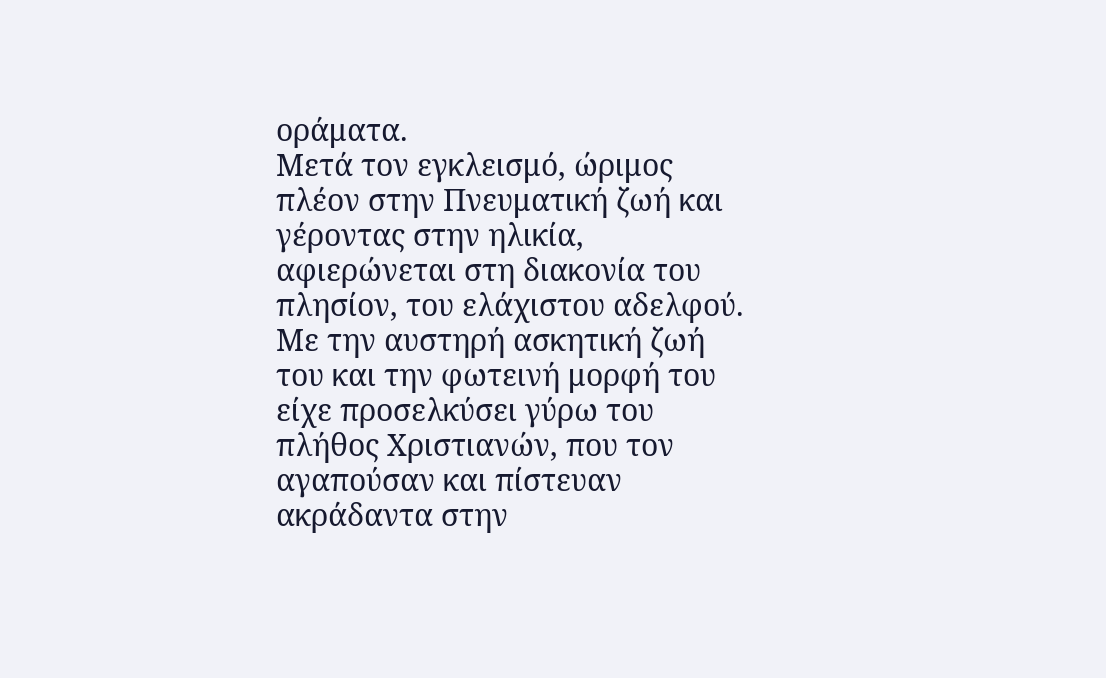οράματα.
Μετά τον εγκλεισμό, ώριμος πλέον στην Πνευματική ζωή και γέροντας στην ηλικία, αφιερώνεται στη διακονία του πλησίον, του ελάχιστου αδελφού.
Με την αυστηρή ασκητική ζωή του και την φωτεινή μορφή του είχε προσελκύσει γύρω του πλήθος Χριστιανών, που τον αγαπούσαν και πίστευαν ακράδαντα στην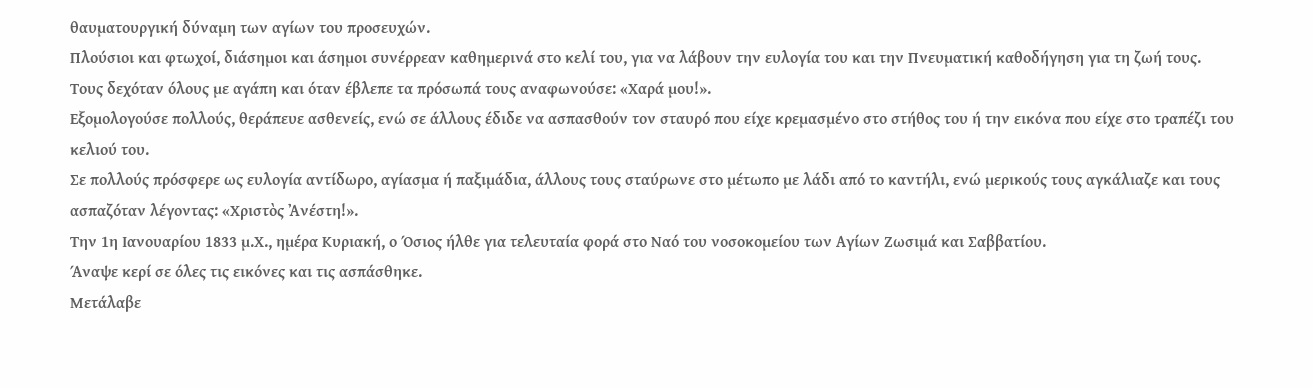θαυματουργική δύναμη των αγίων του προσευχών.
Πλούσιοι και φτωχοί, διάσημοι και άσημοι συνέρρεαν καθημερινά στο κελί του, για να λάβουν την ευλογία του και την Πνευματική καθοδήγηση για τη ζωή τους.
Τους δεχόταν όλους με αγάπη και όταν έβλεπε τα πρόσωπά τους αναφωνούσε: «Χαρά μου!».
Εξομολογούσε πολλούς, θεράπευε ασθενείς, ενώ σε άλλους έδιδε να ασπασθούν τον σταυρό που είχε κρεμασμένο στο στήθος του ή την εικόνα που είχε στο τραπέζι του κελιού του.
Σε πολλούς πρόσφερε ως ευλογία αντίδωρο, αγίασμα ή παξιμάδια, άλλους τους σταύρωνε στο μέτωπο με λάδι από το καντήλι, ενώ μερικούς τους αγκάλιαζε και τους ασπαζόταν λέγοντας: «Χριστὸς Ἀνέστη!».
Την 1η Ιανουαρίου 1833 μ.Χ., ημέρα Κυριακή, ο Όσιος ήλθε για τελευταία φορά στο Ναό του νοσοκομείου των Αγίων Ζωσιμά και Σαββατίου.
Άναψε κερί σε όλες τις εικόνες και τις ασπάσθηκε.
Μετάλαβε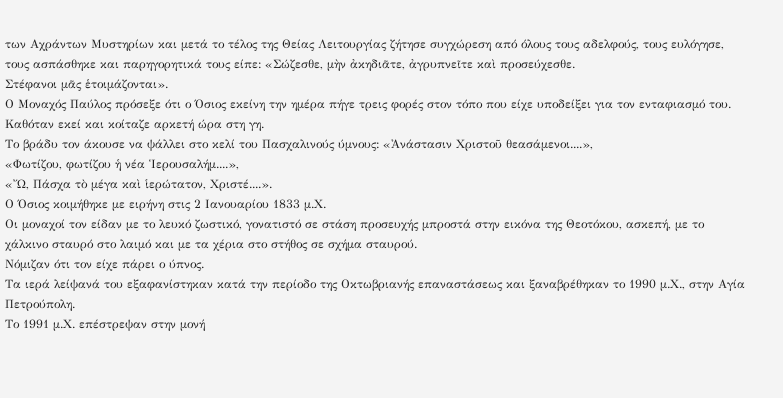των Αχράντων Μυστηρίων και μετά το τέλος της Θείας Λειτουργίας ζήτησε συγχώρεση από όλους τους αδελφούς, τους ευλόγησε, τους ασπάσθηκε και παρηγορητικά τους είπε: «Σώζεσθε, μὴν ἀκηδιᾶτε, ἀγρυπνεῖτε καὶ προσεύχεσθε.
Στέφανοι μᾶς ἑτοιμάζονται».
Ο Μοναχός Παύλος πρόσεξε ότι ο Όσιος εκείνη την ημέρα πήγε τρεις φορές στον τόπο που είχε υποδείξει για τον ενταφιασμό του.
Καθόταν εκεί και κοίταζε αρκετή ώρα στη γη.
Το βράδυ τον άκουσε να ψάλλει στο κελί του Πασχαλινούς ύμνους: «Ἀνάστασιν Χριστοῦ θεασάμενοι....»,
«Φωτίζου, φωτίζου ἡ νέα Ἱερουσαλήμ....»,
«Ὤ, Πάσχα τὸ μέγα καὶ ἱερώτατον, Χριστέ....».
Ο Όσιος κοιμήθηκε με ειρήνη στις 2 Ιανουαρίου 1833 μ.Χ.
Οι μοναχοί τον είδαν με το λευκό ζωστικό, γονατιστό σε στάση προσευχής μπροστά στην εικόνα της Θεοτόκου, ασκεπή, με το χάλκινο σταυρό στο λαιμό και με τα χέρια στο στήθος σε σχήμα σταυρού.
Νόμιζαν ότι τον είχε πάρει ο ύπνος.
Τα ιερά λείψανά του εξαφανίστηκαν κατά την περίοδο της Οκτωβριανής επαναστάσεως και ξαναβρέθηκαν το 1990 μ.Χ., στην Αγία Πετρούπολη.
Το 1991 μ.Χ. επέστρεψαν στην μονή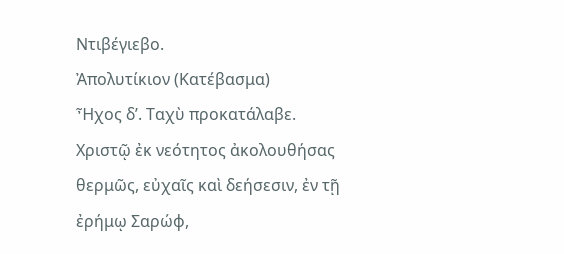Ντιβέγιεβο.
Ἀπολυτίκιον (Κατέβασμα)
Ἦχος δ’. Ταχὺ προκατάλαβε.
Χριστῷ ἐκ νεότητος ἀκολουθήσας θερμῶς, εὐχαῖς καὶ δεήσεσιν, ἐν τῇ ἐρήμῳ Σαρώφ,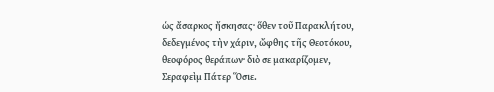ὡς ἄσαρκος ἤσκησας· ὅθεν τοῦ Παρακλήτου, δεδεγμένος τὴν χάριν, ὤφθης τῆς Θεοτόκου, θεοφόρος θεράπων· διὸ σε μακαρίζομεν, Σεραφεὶμ Πάτερ Ὅσιε.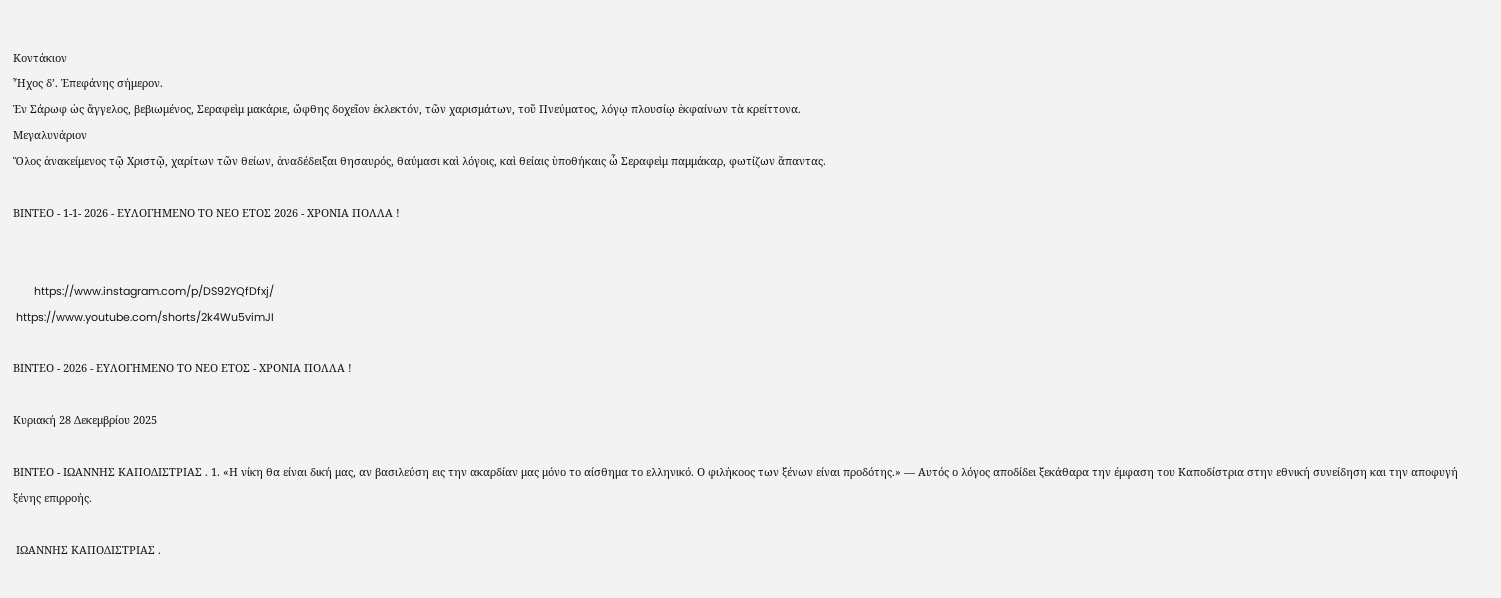Κοντάκιον
Ἦχος δ’. Ἐπεφάνης σήμερον.
Ἐν Σάρωφ ὡς ἄγγελος, βεβιωμένος, Σεραφεὶμ μακάριε, ὤφθης δοχεῖον ἐκλεκτόν, τῶν χαρισμάτων, τοῦ Πνεύματος, λόγῳ πλουσίῳ ἐκφαίνων τὰ κρείττονα.
Μεγαλυνάριον
Ὅλος ἀνακείμενος τῷ Χριστῷ, χαρίτων τῶν θείων, ἀναδέδειξαι θησαυρός, θαύμασι καὶ λόγοις, καὶ θείαις ὑποθήκαις ὦ Σεραφεὶμ παμμάκαρ, φωτίζων ἅπαντας.

ΒΙΝΤΕΟ - 1-1- 2026 - ΕΥΛΟΓΗΜΕΝΟ ΤΟ ΝΕΟ ΕΤΟΣ 2026 - ΧΡΟΝΙΑ ΠΟΛΛΑ !


       https://www.instagram.com/p/DS92YQfDfxj/
 https://www.youtube.com/shorts/2k4Wu5vimJI

ΒΙΝΤΕΟ - 2026 - ΕΥΛΟΓΗΜΕΝΟ ΤΟ ΝΕΟ ΕΤΟΣ - ΧΡΟΝΙΑ ΠΟΛΛΑ !

Κυριακή 28 Δεκεμβρίου 2025

ΒΙΝΤΕΟ - ΙΩΑΝΝΗΣ ΚΑΠΟΔΙΣΤΡΙΑΣ . 1. «Η νίκη θα είναι δική μας, αν βασιλεύση εις την ακαρδίαν μας μόνο το αίσθημα το ελληνικό. Ο φιλήκοος των ξένων είναι προδότης.» — Αυτός ο λόγος αποδίδει ξεκάθαρα την έμφαση του Καποδίστρια στην εθνική συνείδηση και την αποφυγή ξένης επιρροής.

 ΙΩΑΝΝΗΣ ΚΑΠΟΔΙΣΤΡΙΑΣ .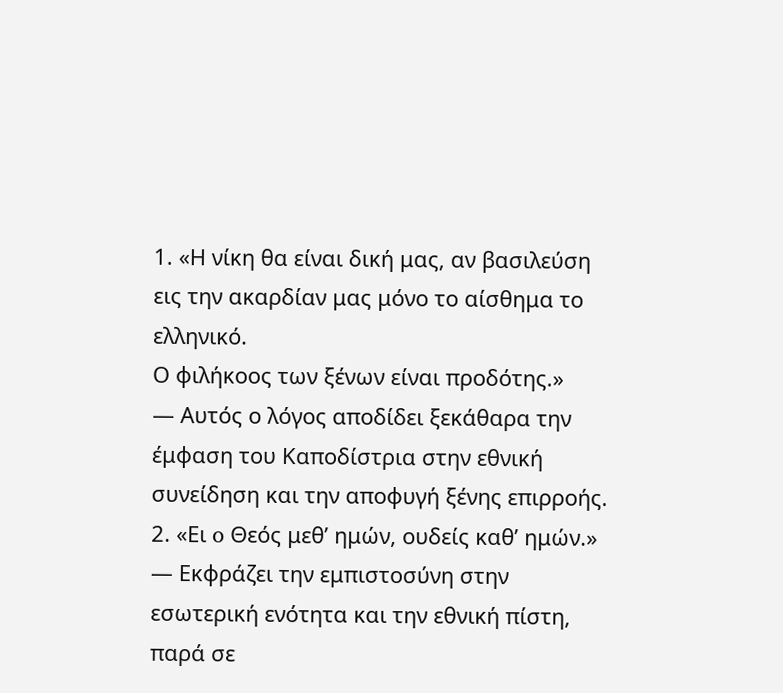1. «Η νίκη θα είναι δική μας, αν βασιλεύση εις την ακαρδίαν μας μόνο το αίσθημα το ελληνικό.
Ο φιλήκοος των ξένων είναι προδότης.»
— Αυτός ο λόγος αποδίδει ξεκάθαρα την έμφαση του Καποδίστρια στην εθνική συνείδηση και την αποφυγή ξένης επιρροής.
2. «Ει o Θεός μεθ’ ημών, ουδείς καθ’ ημών.»
— Εκφράζει την εμπιστοσύνη στην εσωτερική ενότητα και την εθνική πίστη, παρά σε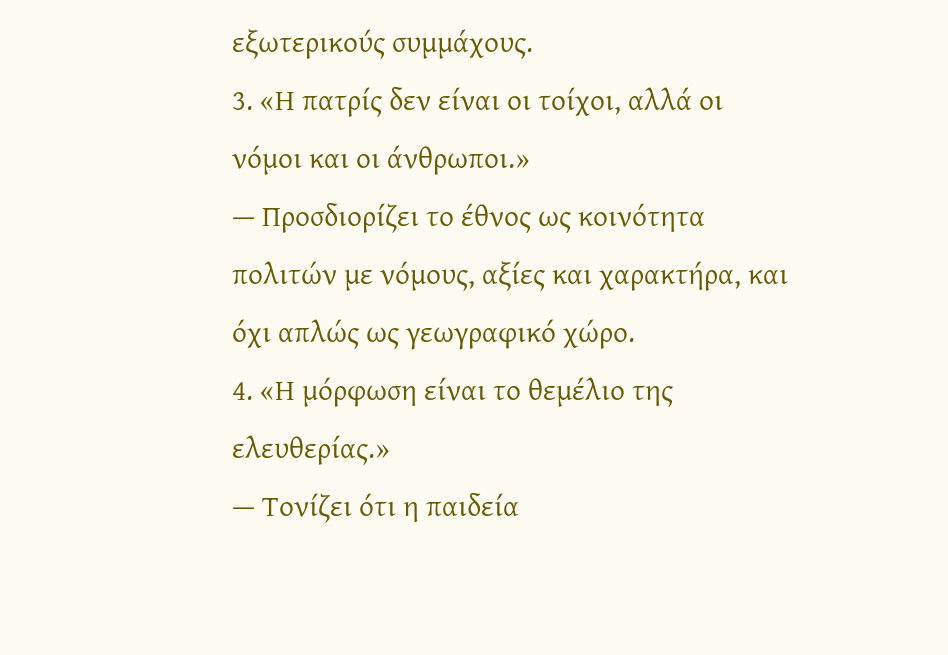εξωτερικούς συμμάχους.
3. «Η πατρίς δεν είναι οι τοίχοι, αλλά οι νόμοι και οι άνθρωποι.»
— Προσδιορίζει το έθνος ως κοινότητα πολιτών με νόμους, αξίες και χαρακτήρα, και όχι απλώς ως γεωγραφικό χώρο.
4. «Η μόρφωση είναι το θεμέλιο της ελευθερίας.»
— Τονίζει ότι η παιδεία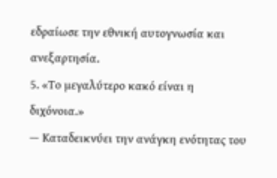εδραίωσε την εθνική αυτογνωσία και ανεξαρτησία.
5. «Το μεγαλύτερο κακό είναι η διχόνοια.»
— Καταδεικνύει την ανάγκη ενότητας του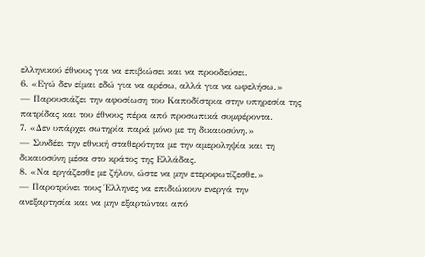ελληνικού έθνους για να επιβιώσει και να προοδεύσει.
6. «Εγώ δεν είμαι εδώ για να αρέσω, αλλά για να ωφελήσω.»
— Παρουσιάζει την αφοσίωση του Καποδίστρια στην υπηρεσία της πατρίδας και του έθνους πέρα από προσωπικά συμφέροντα.
7. «Δεν υπάρχει σωτηρία παρά μόνο με τη δικαιοσύνη.»
— Συνδέει την εθνική σταθερότητα με την αμεροληψία και τη δικαιοσύνη μέσα στο κράτος της Ελλάδας.
8. «Να εργάζεσθε με ζήλον, ώστε να μην ετεροφωτίζεσθε.»
— Παροτρύνει τους Έλληνες να επιδιώκουν ενεργά την ανεξαρτησία και να μην εξαρτώνται από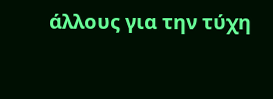άλλους για την τύχη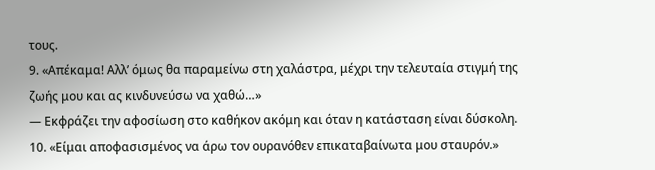τους.
9. «Απέκαμα! Αλλ’ όμως θα παραμείνω στη χαλάστρα, μέχρι την τελευταία στιγμή της ζωής μου και ας κινδυνεύσω να χαθώ…»
— Εκφράζει την αφοσίωση στο καθήκον ακόμη και όταν η κατάσταση είναι δύσκολη.
10. «Είμαι αποφασισμένος να άρω τον ουρανόθεν επικαταβαίνωτα μου σταυρόν.»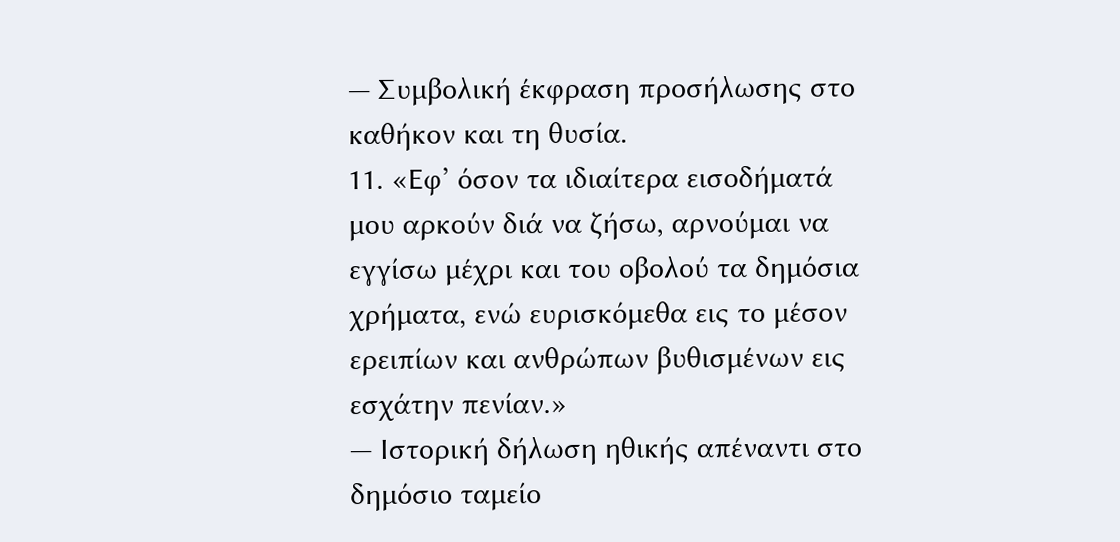— Συμβολική έκφραση προσήλωσης στο καθήκον και τη θυσία.
11. «Εφ’ όσον τα ιδιαίτερα εισοδήματά μου αρκούν διά να ζήσω, αρνούμαι να εγγίσω μέχρι και του οβολού τα δημόσια χρήματα, ενώ ευρισκόμεθα εις το μέσον ερειπίων και ανθρώπων βυθισμένων εις εσχάτην πενίαν.»
— Ιστορική δήλωση ηθικής απέναντι στο δημόσιο ταμείο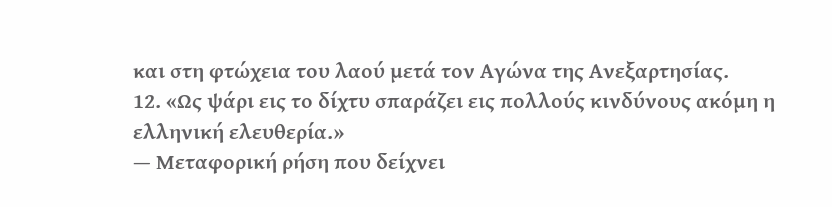και στη φτώχεια του λαού μετά τον Αγώνα της Ανεξαρτησίας.
12. «Ως ψάρι εις το δίχτυ σπαράζει εις πολλούς κινδύνους ακόμη η ελληνική ελευθερία.»
— Μεταφορική ρήση που δείχνει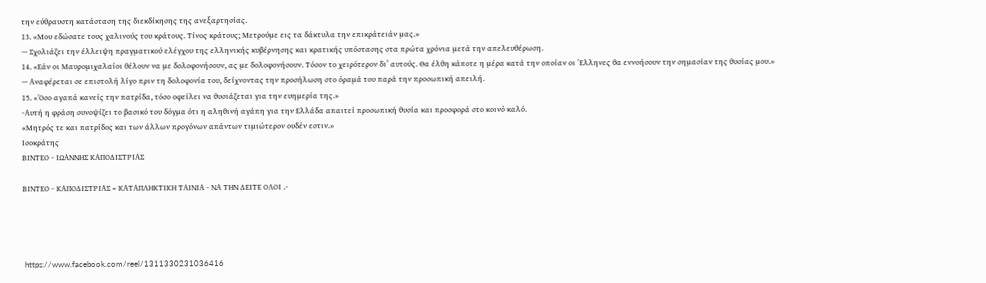την εύθραυστη κατάσταση της διεκδίκησης της ανεξαρτησίας.
13. «Μου εδώσατε τους χαλινούς του κράτους. Τίνος κράτους; Μετρούμε εις τα δάκτυλα την επικράτειάν μας.»
— Σχολιάζει την έλλειψη πραγματικού ελέγχου της ελληνικής κυβέρνησης και κρατικής υπόστασης στα πρώτα χρόνια μετά την απελευθέρωση.
14. «Εάν οι Μαυρομιχαλαίοι θέλουν να με δολοφονήσουν, ας με δολοφονήσουν. Τόσον το χειρότερον δι’ αυτούς. Θα έλθη κάποτε η μέρα κατά την οποίαν οι Έλληνες θα εννοήσουν την σημασίαν της θυσίας μου.»
— Αναφέρεται σε επιστολή λίγο πριν τη δολοφονία του, δείχνοντας την προσήλωση στο όραμά του παρά την προσωπική απειλή.
15. «Όσο αγαπά κανείς την πατρίδα, τόσο οφείλει να θυσιάζεται για την ευημερία της.»
-Αυτή η φράση συνοψίζει το βασικό του δόγμα ότι η αληθινή αγάπη για την Ελλάδα απαιτεί προσωπική θυσία και προσφορά στο κοινό καλό.
«Μητρός τε και πατρίδος και των άλλων προγόνων απάντων τιμιώτερον ουδέν εστιν.»
Ισοκράτης
ΒΙΝΤΕΟ - ΙΩΑΝΝΗΣ ΚΑΠΟΔΙΣΤΡΙΑΣ

ΒΙΝΤΕΟ - ΚΑΠΟΔΙΣΤΡΙΑΣ = ΚΑΤΑΠΛΗΚΤΙΚΗ ΤΑΙΝΙΑ - ΝΑ ΤΗΝ ΔΕΙΤΕ ΟΛΟΙ .-




 https://www.facebook.com/reel/1311330231036416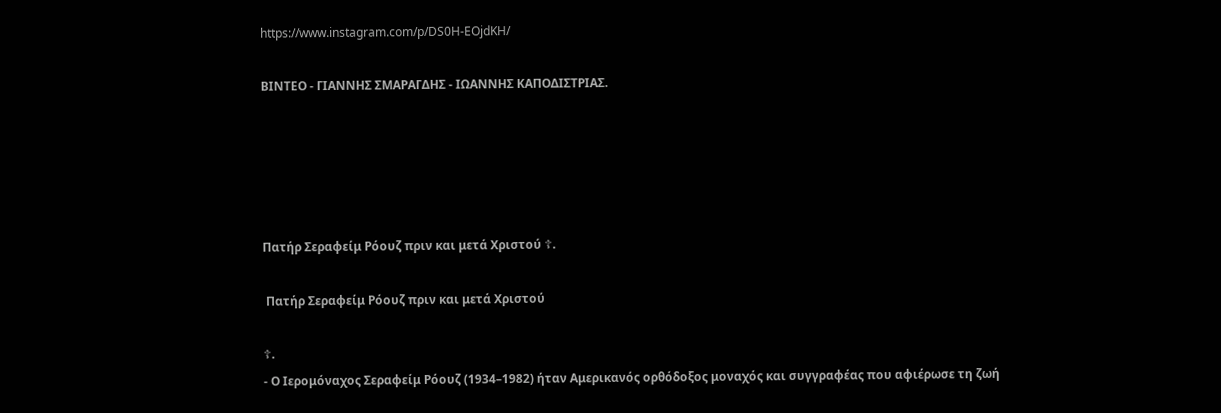https://www.instagram.com/p/DS0H-EOjdKH/

ΒΙΝΤΕΟ - ΓΙΑΝΝΗΣ ΣΜΑΡΑΓΔΗΣ - ΙΩΑΝΝΗΣ ΚΑΠΟΔΙΣΤΡΙΑΣ.





Πατήρ Σεραφείμ Ρόουζ πριν και μετά Χριστού ☦.

 Πατήρ Σεραφείμ Ρόουζ πριν και μετά Χριστού

☦.
- Ο Ιερομόναχος Σεραφείμ Ρόουζ (1934–1982) ήταν Αμερικανός ορθόδοξος μοναχός και συγγραφέας που αφιέρωσε τη ζωή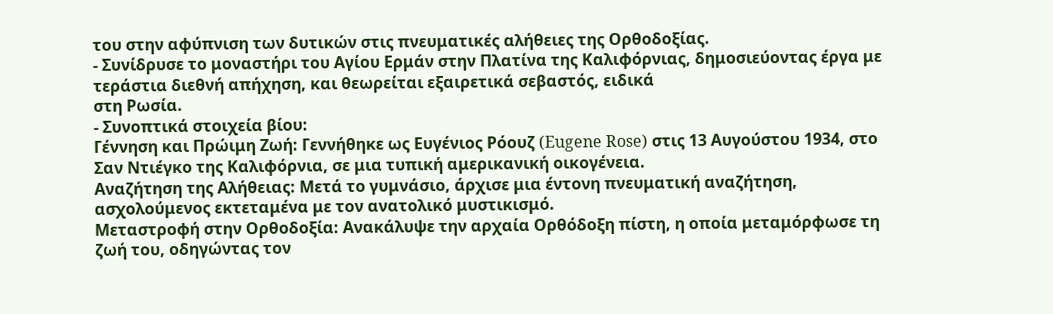του στην αφύπνιση των δυτικών στις πνευματικές αλήθειες της Ορθοδοξίας.
- Συνίδρυσε το μοναστήρι του Αγίου Ερμάν στην Πλατίνα της Καλιφόρνιας, δημοσιεύοντας έργα με τεράστια διεθνή απήχηση, και θεωρείται εξαιρετικά σεβαστός, ειδικά
στη Ρωσία.
- Συνοπτικά στοιχεία βίου:
Γέννηση και Πρώιμη Ζωή: Γεννήθηκε ως Ευγένιος Ρόουζ (Eugene Rose) στις 13 Αυγούστου 1934, στο Σαν Ντιέγκο της Καλιφόρνια, σε μια τυπική αμερικανική οικογένεια.
Αναζήτηση της Αλήθειας: Μετά το γυμνάσιο, άρχισε μια έντονη πνευματική αναζήτηση, ασχολούμενος εκτεταμένα με τον ανατολικό μυστικισμό.
Μεταστροφή στην Ορθοδοξία: Ανακάλυψε την αρχαία Ορθόδοξη πίστη, η οποία μεταμόρφωσε τη ζωή του, οδηγώντας τον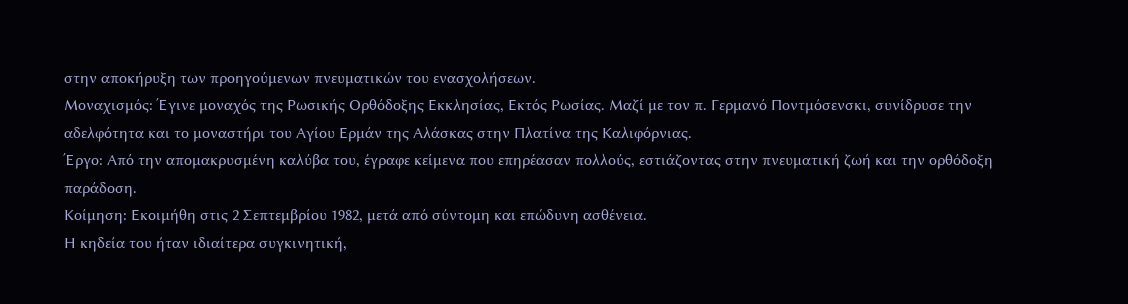στην αποκήρυξη των προηγούμενων πνευματικών του ενασχολήσεων.
Μοναχισμός: Έγινε μοναχός της Ρωσικής Ορθόδοξης Εκκλησίας, Εκτός Ρωσίας. Μαζί με τον π. Γερμανό Ποντμόσενσκι, συνίδρυσε την αδελφότητα και το μοναστήρι του Αγίου Ερμάν της Αλάσκας στην Πλατίνα της Καλιφόρνιας.
Έργο: Από την απομακρυσμένη καλύβα του, έγραφε κείμενα που επηρέασαν πολλούς, εστιάζοντας στην πνευματική ζωή και την ορθόδοξη παράδοση.
Κοίμηση: Εκοιμήθη στις 2 Σεπτεμβρίου 1982, μετά από σύντομη και επώδυνη ασθένεια.
Η κηδεία του ήταν ιδιαίτερα συγκινητική,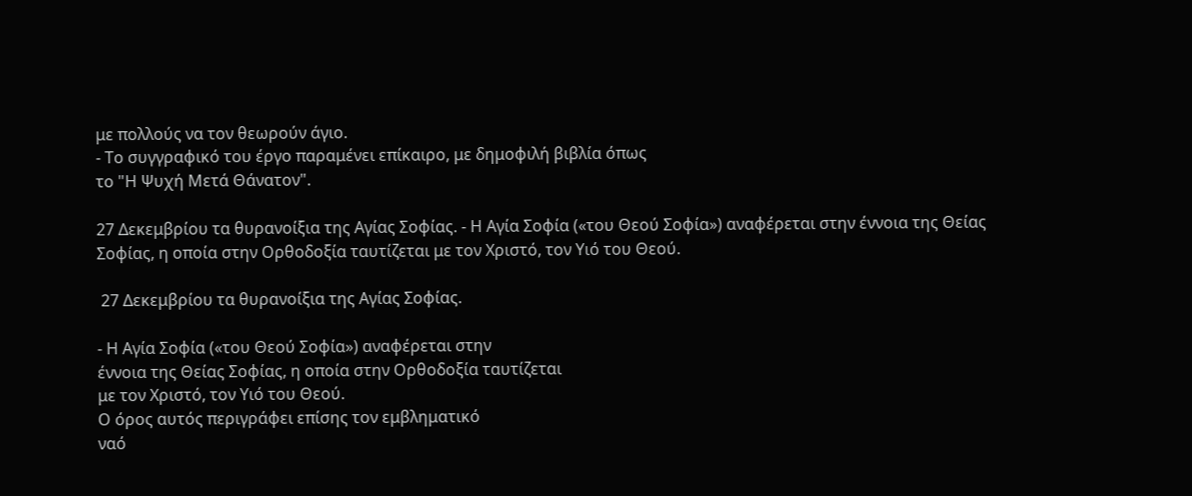με πολλούς να τον θεωρούν άγιο.
- Το συγγραφικό του έργο παραμένει επίκαιρο, με δημοφιλή βιβλία όπως
το "Η Ψυχή Μετά Θάνατον".

27 Δεκεμβρίου τα θυρανοίξια της Αγίας Σοφίας. - Η Αγία Σοφία («του Θεού Σοφία») αναφέρεται στην έννοια της Θείας Σοφίας, η οποία στην Ορθοδοξία ταυτίζεται με τον Χριστό, τον Υιό του Θεού.

 27 Δεκεμβρίου τα θυρανοίξια της Αγίας Σοφίας.

- Η Αγία Σοφία («του Θεού Σοφία») αναφέρεται στην
έννοια της Θείας Σοφίας, η οποία στην Ορθοδοξία ταυτίζεται
με τον Χριστό, τον Υιό του Θεού.
Ο όρος αυτός περιγράφει επίσης τον εμβληματικό
ναό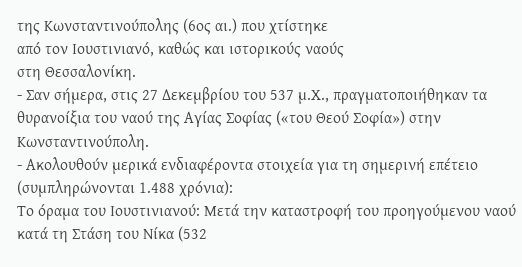της Κωνσταντινούπολης (6ος αι.) που χτίστηκε
από τον Ιουστινιανό, καθώς και ιστορικούς ναούς
στη Θεσσαλονίκη.
- Σαν σήμερα, στις 27 Δεκεμβρίου του 537 μ.Χ., πραγματοποιήθηκαν τα θυρανοίξια του ναού της Αγίας Σοφίας («του Θεού Σοφία») στην Κωνσταντινούπολη.
- Ακολουθούν μερικά ενδιαφέροντα στοιχεία για τη σημερινή επέτειο (συμπληρώνονται 1.488 χρόνια):
Το όραμα του Ιουστινιανού: Μετά την καταστροφή του προηγούμενου ναού κατά τη Στάση του Νίκα (532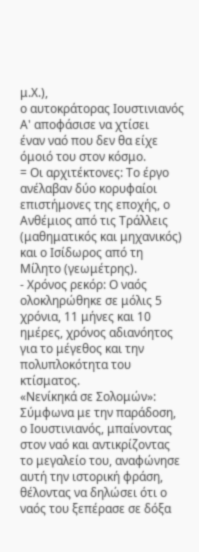μ.Χ.),
ο αυτοκράτορας Ιουστινιανός Α' αποφάσισε να χτίσει
έναν ναό που δεν θα είχε όμοιό του στον κόσμο.
= Οι αρχιτέκτονες: Το έργο ανέλαβαν δύο κορυφαίοι επιστήμονες της εποχής, ο Ανθέμιος από τις Τράλλεις (μαθηματικός και μηχανικός) και ο Ισίδωρος από τη Μίλητο (γεωμέτρης).
- Χρόνος ρεκόρ: Ο ναός ολοκληρώθηκε σε μόλις 5 χρόνια, 11 μήνες και 10 ημέρες, χρόνος αδιανόητος για το μέγεθος και την πολυπλοκότητα του κτίσματος.
«Νενίκηκά σε Σολομών»: Σύμφωνα με την παράδοση, ο Ιουστινιανός, μπαίνοντας στον ναό και αντικρίζοντας το μεγαλείο του, αναφώνησε αυτή την ιστορική φράση, θέλοντας να δηλώσει ότι ο ναός του ξεπέρασε σε δόξα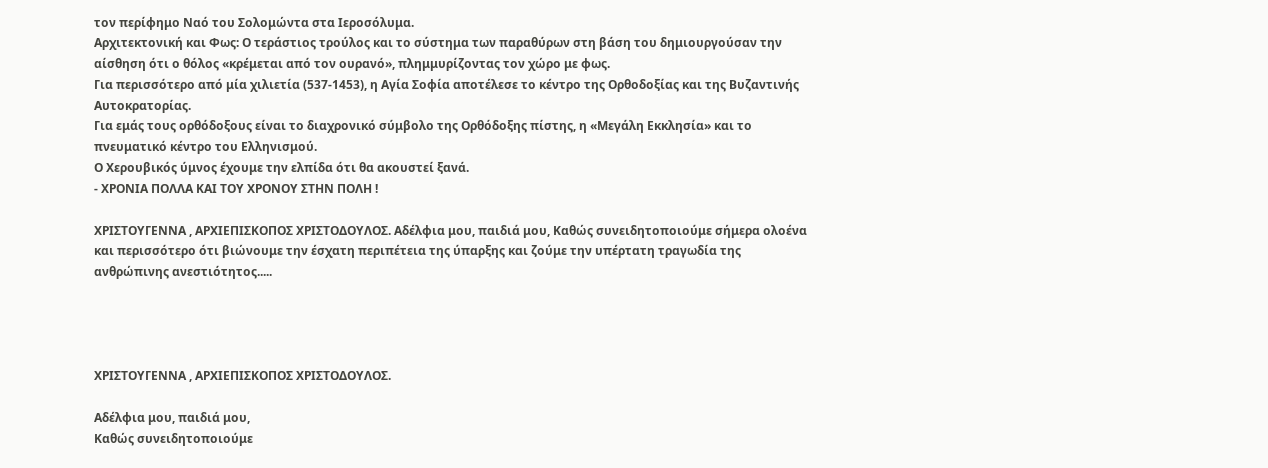τον περίφημο Ναό του Σολομώντα στα Ιεροσόλυμα.
Αρχιτεκτονική και Φως: Ο τεράστιος τρούλος και το σύστημα των παραθύρων στη βάση του δημιουργούσαν την αίσθηση ότι ο θόλος «κρέμεται από τον ουρανό», πλημμυρίζοντας τον χώρο με φως.
Για περισσότερο από μία χιλιετία (537-1453), η Αγία Σοφία αποτέλεσε το κέντρο της Ορθοδοξίας και της Βυζαντινής Αυτοκρατορίας.
Για εμάς τους ορθόδοξους είναι το διαχρονικό σύμβολο της Ορθόδοξης πίστης, η «Μεγάλη Εκκλησία» και το πνευματικό κέντρο του Ελληνισμού.
Ο Χερουβικός ύμνος έχουμε την ελπίδα ότι θα ακουστεί ξανά.
- ΧΡΟΝΙΑ ΠΟΛΛΑ ΚΑΙ ΤΟΥ ΧΡΟΝΟΥ ΣΤΗΝ ΠΟΛΗ !

ΧΡΙΣΤΟΥΓΕΝΝΑ , AΡΧΙΕΠΙΣΚΟΠΟΣ ΧΡΙΣΤΟΔΟΥΛΟΣ. Αδέλφια μου, παιδιά μου, Καθώς συνειδητοποιούμε σήμερα ολοένα και περισσότερο ότι βιώνουμε την έσχατη περιπέτεια της ύπαρξης και ζούμε την υπέρτατη τραγωδία της ανθρώπινης ανεστιότητος.....




ΧΡΙΣΤΟΥΓΕΝΝΑ , AΡΧΙΕΠΙΣΚΟΠΟΣ ΧΡΙΣΤΟΔΟΥΛΟΣ.

Αδέλφια μου, παιδιά μου,
Καθώς συνειδητοποιούμε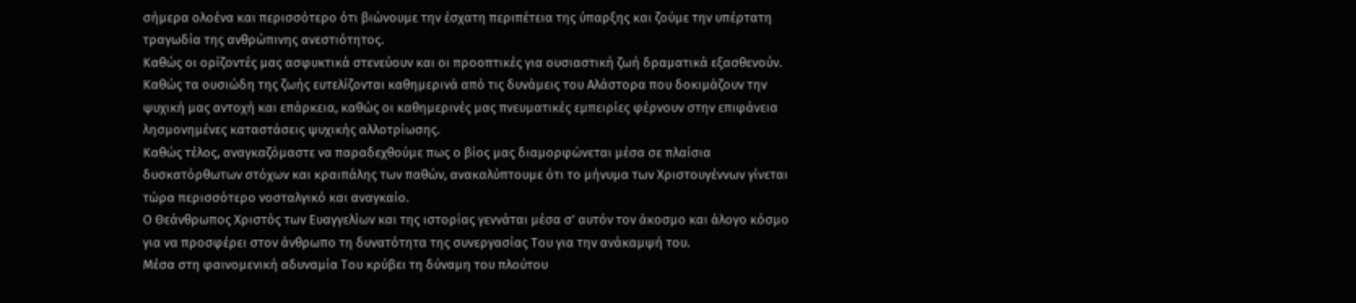σήμερα ολοένα και περισσότερο ότι βιώνουμε την έσχατη περιπέτεια της ύπαρξης και ζούμε την υπέρτατη τραγωδία της ανθρώπινης ανεστιότητος.
Καθώς οι ορίζοντές μας ασφυκτικά στενεύουν και οι προοπτικές για ουσιαστική ζωή δραματικά εξασθενούν.
Καθώς τα ουσιώδη της ζωής ευτελίζονται καθημερινά από τις δυνάμεις του Αλάστορα που δοκιμάζουν την ψυχική μας αντοχή και επάρκεια, καθώς οι καθημερινές μας πνευματικές εμπειρίες φέρνουν στην επιφάνεια λησμονημένες καταστάσεις ψυχικής αλλοτρίωσης.
Καθώς τέλος, αναγκαζόμαστε να παραδεχθούμε πως ο βίος μας διαμορφώνεται μέσα σε πλαίσια δυσκατόρθωτων στόχων και κραιπάλης των παθών, ανακαλύπτουμε ότι το μήνυμα των Χριστουγέννων γίνεται τώρα περισσότερο νοσταλγικό και αναγκαίο.
Ο Θεάνθρωπος Χριστός των Ευαγγελίων και της ιστορίας γεννάται μέσα σ' αυτόν τον άκοσμο και άλογο κόσμο για να προσφέρει στον άνθρωπο τη δυνατότητα της συνεργασίας Του για την ανάκαμψή του.
Μέσα στη φαινομενική αδυναμία Του κρύβει τη δύναμη του πλούτου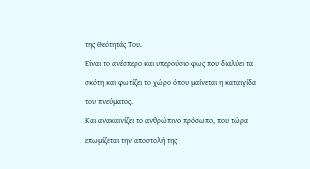της Θεότητάς Του.
Είναι το ανέσπερο και υπερούσιο φως που διαλύει τα σκότη και φωτίζει το χώρο όπου μαίνεται η καταιγίδα του πνεύματος.
Και ανακαινίζει το ανθρώπινο πρόσωπο, που τώρα επωμίζεται την αποστολή της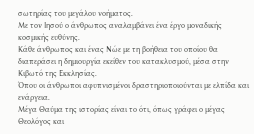σωτηρίας του μεγάλου νοήματος.
Με τον Ιησού ο άνθρωπος αναλαμβάνει ένα έργο μοναδικής κοσμικής ευθύνης.
Κάθε άνθρωπος και ένας Νώε με τη βοήθεια του οποίου θα διαπεράσει η δημιουργία εκείθεν του κατακλυσμού, μέσα στην Κιβωτό της Εκκλησίας.
Όπου οι άνθρωποι αφυπνισμένοι δραστηριοποιούνται με ελπίδα και ενάργεια.
Μέγα Θαύμα της ιστορίας είναι το ότι, όπως γράφει ο μέγας Θεολόγος και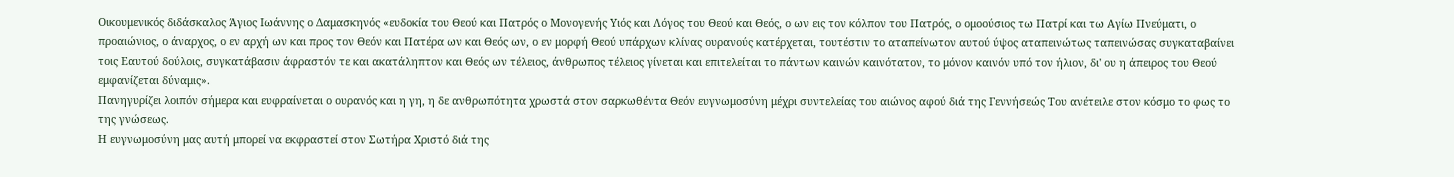Οικουμενικός διδάσκαλος Άγιος Ιωάννης ο Δαμασκηνός «ευδοκία του Θεού και Πατρός ο Μονογενής Υιός και Λόγος του Θεού και Θεός, ο ων εις τον κόλπον του Πατρός, ο ομοούσιος τω Πατρί και τω Αγίω Πνεύματι, ο προαιώνιος, ο άναρχος, ο εν αρχή ων και προς τον Θεόν και Πατέρα ων και Θεός ων, ο εν μορφή Θεού υπάρχων κλίνας ουρανούς κατέρχεται, τουτέστιν το αταπείνωτον αυτού ύψος αταπεινώτως ταπεινώσας συγκαταβαίνει τοις Εαυτού δούλοις, συγκατάβασιν άφραστόν τε και ακατάληπτον και Θεός ων τέλειος, άνθρωπος τέλειος γίνεται και επιτελείται το πάντων καινών καινότατον, το μόνον καινόν υπό τον ήλιον, δι' ου η άπειρος του Θεού εμφανίζεται δύναμις».
Πανηγυρίζει λοιπόν σήμερα και ευφραίνεται ο ουρανός και η γη, η δε ανθρωπότητα χρωστά στον σαρκωθέντα Θεόν ευγνωμοσύνη μέχρι συντελείας του αιώνος αφού διά της Γεννήσεώς Του ανέτειλε στον κόσμο το φως το της γνώσεως.
Η ευγνωμοσύνη μας αυτή μπορεί να εκφραστεί στον Σωτήρα Χριστό διά της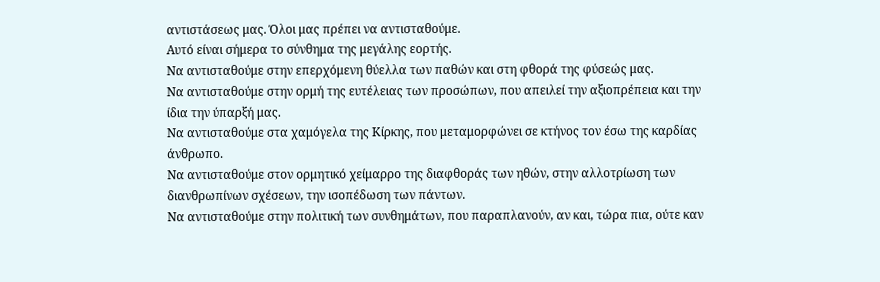αντιστάσεως μας. Όλοι μας πρέπει να αντισταθούμε.
Αυτό είναι σήμερα το σύνθημα της μεγάλης εορτής.
Να αντισταθούμε στην επερχόμενη θύελλα των παθών και στη φθορά της φύσεώς μας.
Να αντισταθούμε στην ορμή της ευτέλειας των προσώπων, που απειλεί την αξιοπρέπεια και την ίδια την ύπαρξή μας.
Να αντισταθούμε στα χαμόγελα της Κίρκης, που μεταμορφώνει σε κτήνος τον έσω της καρδίας άνθρωπο.
Να αντισταθούμε στον ορμητικό χείμαρρο της διαφθοράς των ηθών, στην αλλοτρίωση των διανθρωπίνων σχέσεων, την ισοπέδωση των πάντων.
Να αντισταθούμε στην πολιτική των συνθημάτων, που παραπλανούν, αν και, τώρα πια, ούτε καν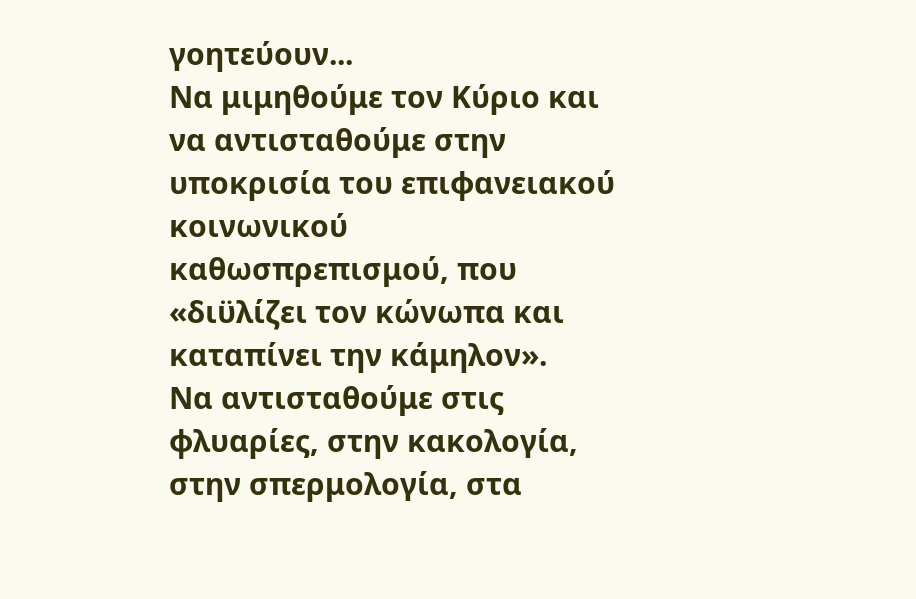γοητεύουν...
Να μιμηθούμε τον Κύριο και να αντισταθούμε στην υποκρισία του επιφανειακού κοινωνικού καθωσπρεπισμού, που «διϋλίζει τον κώνωπα και καταπίνει την κάμηλον».
Να αντισταθούμε στις φλυαρίες, στην κακολογία, στην σπερμολογία, στα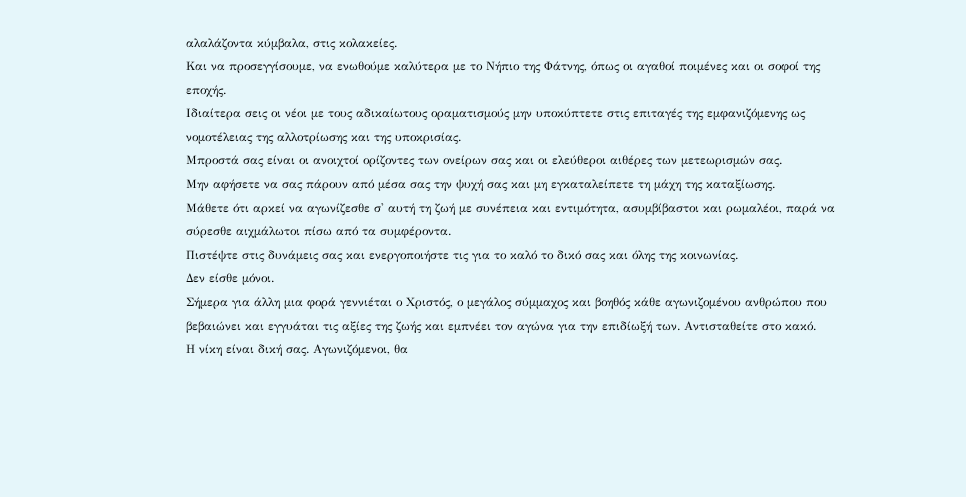αλαλάζοντα κύμβαλα, στις κολακείες.
Και να προσεγγίσουμε, να ενωθούμε καλύτερα με το Νήπιο της Φάτνης, όπως οι αγαθοί ποιμένες και οι σοφοί της εποχής.
Ιδιαίτερα σεις οι νέοι με τους αδικαίωτους οραματισμούς μην υποκύπτετε στις επιταγές της εμφανιζόμενης ως νομοτέλειας της αλλοτρίωσης και της υποκρισίας.
Μπροστά σας είναι οι ανοιχτοί ορίζοντες των ονείρων σας και οι ελεύθεροι αιθέρες των μετεωρισμών σας.
Μην αφήσετε να σας πάρουν από μέσα σας την ψυχή σας και μη εγκαταλείπετε τη μάχη της καταξίωσης.
Μάθετε ότι αρκεί να αγωνίζεσθε σ' αυτή τη ζωή με συνέπεια και εντιμότητα, ασυμβίβαστοι και ρωμαλέοι, παρά να σύρεσθε αιχμάλωτοι πίσω από τα συμφέροντα.
Πιστέψτε στις δυνάμεις σας και ενεργοποιήστε τις για το καλό το δικό σας και όλης της κοινωνίας.
Δεν είσθε μόνοι.
Σήμερα για άλλη μια φορά γεννιέται ο Χριστός, ο μεγάλος σύμμαχος και βοηθός κάθε αγωνιζομένου ανθρώπου που βεβαιώνει και εγγυάται τις αξίες της ζωής και εμπνέει τον αγώνα για την επιδίωξή των. Αντισταθείτε στο κακό.
Η νίκη είναι δική σας. Αγωνιζόμενοι, θα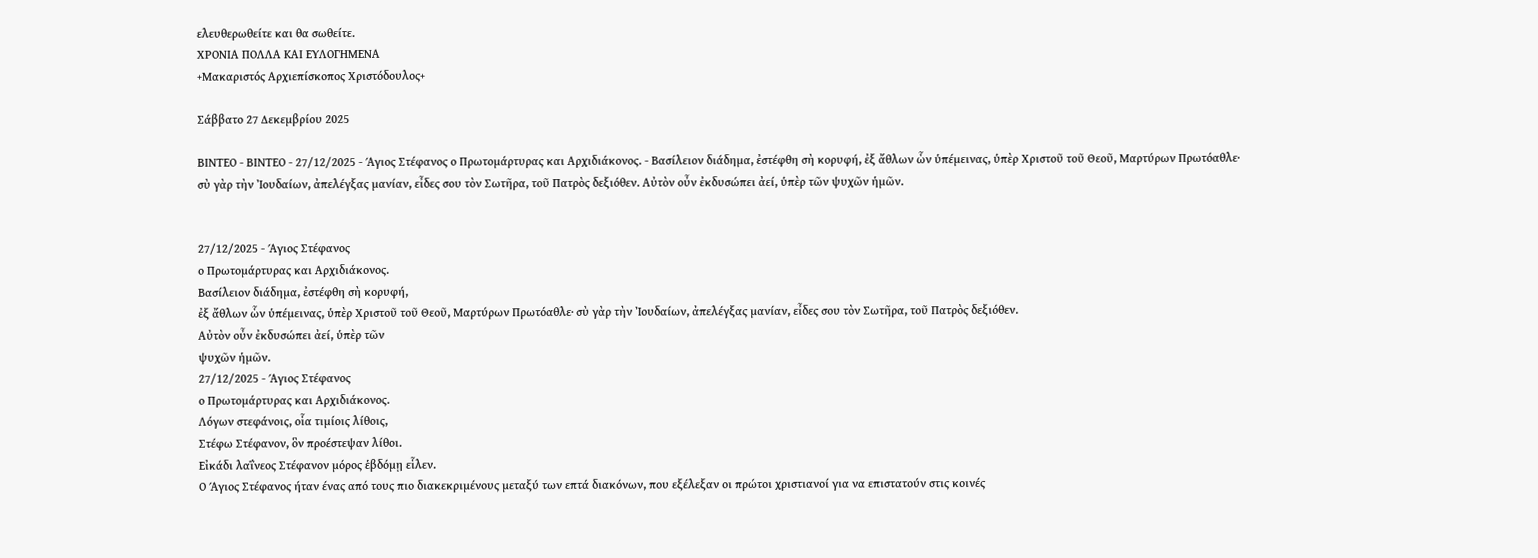ελευθερωθείτε και θα σωθείτε.
ΧΡΟΝΙΑ ΠΟΛΛΑ ΚΑΙ ΕΥΛΟΓΗΜΕΝΑ
+Μακαριστός Αρχιεπίσκοπος Χριστόδουλος+

Σάββατο 27 Δεκεμβρίου 2025

ΒΙΝΤΕΟ - ΒΙΝΤΕΟ - 27/12/2025 - Άγιος Στέφανος ο Πρωτομάρτυρας και Αρχιδιάκονος. - Βασίλειον διάδημα, ἐστέφθη σὴ κορυφή, ἐξ ἄθλων ὧν ὑπέμεινας, ὑπὲρ Χριστοῦ τοῦ Θεοῦ, Μαρτύρων Πρωτόαθλε· σὺ γὰρ τὴν Ἰουδαίων, ἀπελέγξας μανίαν, εἶδες σου τὸν Σωτῆρα, τοῦ Πατρὸς δεξιόθεν. Αὐτὸν οὖν ἐκδυσώπει ἀεί, ὑπὲρ τῶν ψυχῶν ἡμῶν.


27/12/2025 - Άγιος Στέφανος
ο Πρωτομάρτυρας και Αρχιδιάκονος.
Βασίλειον διάδημα, ἐστέφθη σὴ κορυφή,
ἐξ ἄθλων ὧν ὑπέμεινας, ὑπὲρ Χριστοῦ τοῦ Θεοῦ, Μαρτύρων Πρωτόαθλε· σὺ γὰρ τὴν Ἰουδαίων, ἀπελέγξας μανίαν, εἶδες σου τὸν Σωτῆρα, τοῦ Πατρὸς δεξιόθεν.
Αὐτὸν οὖν ἐκδυσώπει ἀεί, ὑπὲρ τῶν
ψυχῶν ἡμῶν.
27/12/2025 - Άγιος Στέφανος
ο Πρωτομάρτυρας και Αρχιδιάκονος.
Λόγων στεφάνοις, οἷα τιμίοις λίθοις,
Στέφω Στέφανον, ὃν προέστεψαν λίθοι.
Εἰκάδι λαΐνεος Στέφανον μόρος ἑβδόμῃ εἷλεν.
Ο Άγιος Στέφανος ήταν ένας από τους πιο διακεκριμένους μεταξύ των επτά διακόνων, που εξέλεξαν οι πρώτοι χριστιανοί για να επιστατούν στις κοινές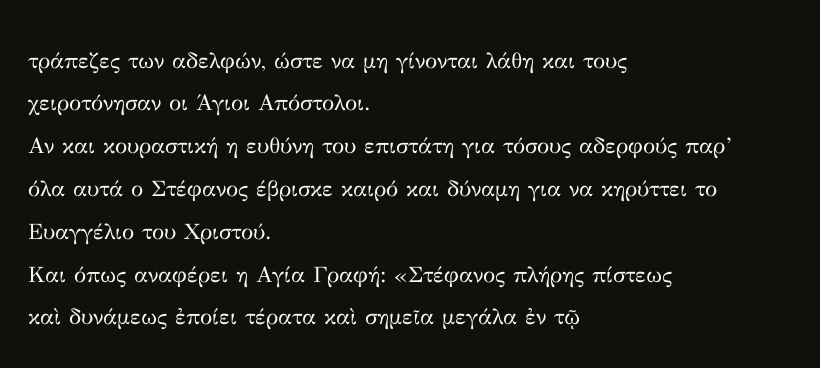τράπεζες των αδελφών, ώστε να μη γίνονται λάθη και τους χειροτόνησαν οι Άγιοι Απόστολοι.
Αν και κουραστική η ευθύνη του επιστάτη για τόσους αδερφούς παρ’ όλα αυτά ο Στέφανος έβρισκε καιρό και δύναμη για να κηρύττει το Ευαγγέλιο του Χριστού.
Και όπως αναφέρει η Αγία Γραφή: «Στέφανος πλήρης πίστεως
καὶ δυνάμεως ἐποίει τέρατα καὶ σημεῖα μεγάλα ἐν τῷ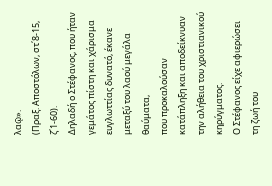λαῷ».
(Πραξ. Αποστόλων, στ΄8-15, ζ΄1-60).
Δηλαδή ο Στέφανος, που ήταν γεμάτος πίστη και χάρισμα ευγλωττίας δυνατό, έκανε μεταξύ του λαού μεγάλα θαύματα,
που προκαλούσαν κατάπληξη και αποδείκνυαν την αλήθεια του χριστιανικού κηρύγματος.
Ο Στέφανος είχε αφιερώσει τη ζωή του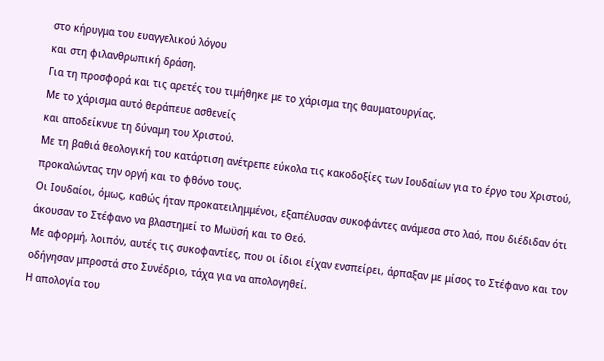στο κήρυγμα του ευαγγελικού λόγου
και στη φιλανθρωπική δράση.
Για τη προσφορά και τις αρετές του τιμήθηκε με το χάρισμα της θαυματουργίας.
Με το χάρισμα αυτό θεράπευε ασθενείς
και αποδείκνυε τη δύναμη του Χριστού.
Με τη βαθιά θεολογική του κατάρτιση ανέτρεπε εύκολα τις κακοδοξίες των Ιουδαίων για το έργο του Χριστού, προκαλώντας την οργή και το φθόνο τους.
Οι Ιουδαίοι, όμως, καθώς ήταν προκατειλημμένοι, εξαπέλυσαν συκοφάντες ανάμεσα στο λαό, που διέδιδαν ότι άκουσαν το Στέφανο να βλαστημεί το Μωϋσή και το Θεό.
Με αφορμή, λοιπόν, αυτές τις συκοφαντίες, που οι ίδιοι είχαν ενσπείρει, άρπαξαν με μίσος το Στέφανο και τον οδήγησαν μπροστά στο Συνέδριο, τάχα για να απολογηθεί.
Η απολογία του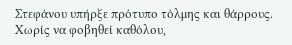Στεφάνου υπήρξε πρότυπο τόλμης και θάρρους.
Χωρίς να φοβηθεί καθόλου,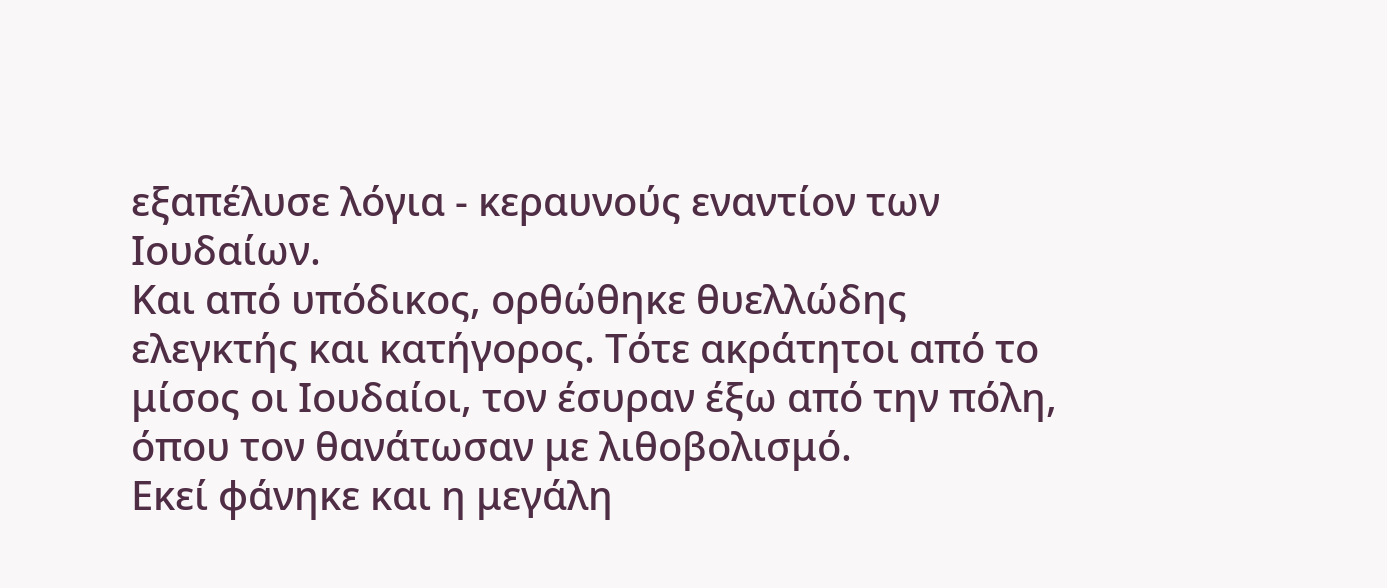εξαπέλυσε λόγια - κεραυνούς εναντίον των Ιουδαίων.
Και από υπόδικος, ορθώθηκε θυελλώδης ελεγκτής και κατήγορος. Τότε ακράτητοι από το μίσος οι Ιουδαίοι, τον έσυραν έξω από την πόλη, όπου τον θανάτωσαν με λιθοβολισμό.
Εκεί φάνηκε και η μεγάλη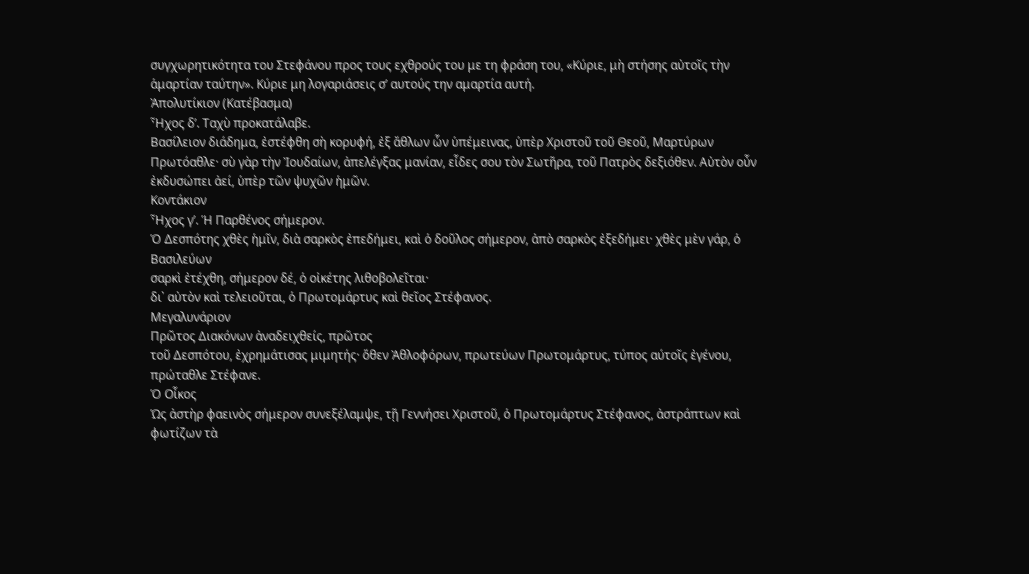συγχωρητικότητα του Στεφάνου προς τους εχθρούς του με τη φράση του, «Κύριε, μὴ στήσης αὐτοῖς τὴν ἁμαρτίαν ταύτην». Κύριε μη λογαριάσεις σ’ αυτούς την αμαρτία αυτή.
Ἀπολυτίκιον (Κατέβασμα)
Ἦχος δ’. Ταχὺ προκατάλαβε.
Βασίλειον διάδημα, ἐστέφθη σὴ κορυφή, ἐξ ἄθλων ὧν ὑπέμεινας, ὑπὲρ Χριστοῦ τοῦ Θεοῦ, Μαρτύρων Πρωτόαθλε· σὺ γὰρ τὴν Ἰουδαίων, ἀπελέγξας μανίαν, εἶδες σου τὸν Σωτῆρα, τοῦ Πατρὸς δεξιόθεν. Αὐτὸν οὖν ἐκδυσώπει ἀεί, ὑπὲρ τῶν ψυχῶν ἡμῶν.
Κοντάκιον
Ἦχος γ’. Ἡ Παρθένος σήμερον.
Ὁ Δεσπότης χθὲς ἡμῖν, διὰ σαρκὸς ἐπεδήμει, καὶ ὁ δοῦλος σήμερον, ἀπὸ σαρκὸς ἐξεδήμει· χθὲς μὲν γάρ, ὁ Βασιλεύων
σαρκὶ ἐτέχθη, σήμερον δέ, ὁ οἰκέτης λιθοβολεῖται·
δι᾽ αὐτὸν καὶ τελειοῦται, ὁ Πρωτομάρτυς καὶ θεῖος Στέφανος.
Μεγαλυνάριον
Πρῶτος Διακόνων ἀναδειχθείς, πρῶτος
τοῦ Δεσπότου, ἐχρημάτισας μιμητής· ὅθεν Ἀθλοφόρων, πρωτεύων Πρωτομάρτυς, τύπος αύτοῖς ἐγένου, πρώταθλε Στέφανε.
Ὁ Οἶκος
Ὡς ἀστὴρ φαεινὸς σήμερον συνεξέλαμψε, τῇ Γεννήσει Χριστοῦ, ὁ Πρωτομάρτυς Στέφανος, ἀστράπτων καὶ φωτίζων τὰ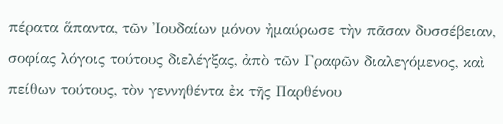πέρατα ἅπαντα, τῶν Ἰουδαίων μόνον ἠμαύρωσε τὴν πᾶσαν δυσσέβειαν, σοφίας λόγοις τούτους διελέγξας, ἀπὸ τῶν Γραφῶν διαλεγόμενος, καὶ πείθων τούτους, τὸν γεννηθέντα ἐκ τῆς Παρθένου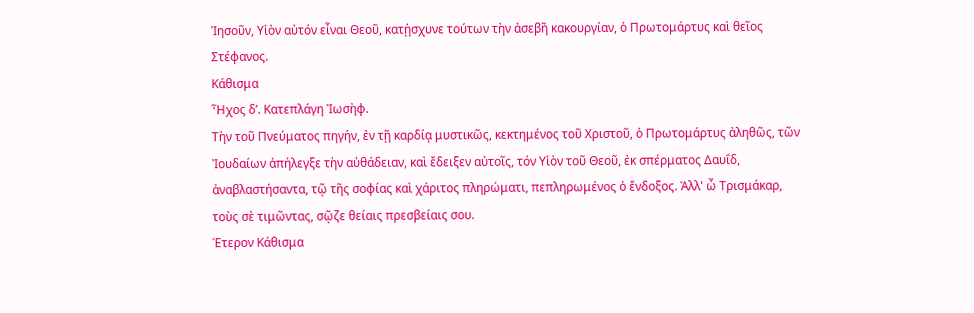Ἰησοῦν, Υἱὸν αὐτόν εἶναι Θεοῦ, κατῄσχυνε τούτων τὴν ἀσεβῆ κακουργίαν, ὁ Πρωτομάρτυς καὶ θεῖος Στέφανος.
Κάθισμα
Ἦχος δ’. Κατεπλάγη Ἰωσὴφ.
Τὴν τοῦ Πνεύματος πηγήν, ἐν τῇ καρδίᾳ μυστικῶς, κεκτημένος τοῦ Χριστοῦ, ὁ Πρωτομάρτυς ἀληθῶς, τῶν Ἰουδαίων ἀπήλεγξε τὴν αὐθάδειαν, καὶ ἔδειξεν αὐτοῖς, τόν Υἱὸν τοῦ Θεοῦ, ἐκ σπέρματος Δαυΐδ, ἀναβλαστήσαντα, τῷ τῆς σοφίας καὶ χάριτος πληρώματι, πεπληρωμένος ὁ ἔνδοξος. Ἀλλ' ὦ Τρισμάκαρ, τοὺς σὲ τιμῶντας, σῷζε θείαις πρεσβείαις σου.
Έτερον Κάθισμα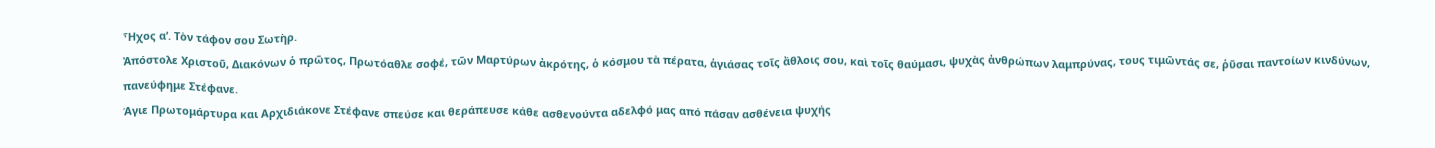Ἦχος α’. Τὸν τάφον σου Σωτὴρ.
Ἀπόστολε Χριστοῦ, Διακόνων ὁ πρῶτος, Πρωτόαθλε σοφέ, τῶν Μαρτύρων ἀκρότης, ὁ κόσμου τὰ πέρατα, ἁγιάσας τοῖς ἄθλοις σου, καὶ τοῖς θαύμασι, ψυχὰς ἀνθρώπων λαμπρύνας, τους τιμῶντάς σε, ῥῦσαι παντοίων κινδύνων, πανεύφημε Στέφανε.
Άγιε Πρωτομάρτυρα και Αρχιδιάκονε Στέφανε σπεύσε και θεράπευσε κάθε ασθενούντα αδελφό μας από πάσαν ασθένεια ψυχής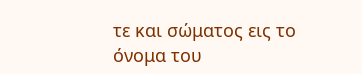τε και σώματος εις το όνομα του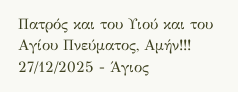Πατρός και του Υιού και του Αγίου Πνεύματος, Αμήν!!!
27/12/2025 - Άγιος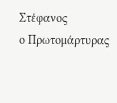Στέφανος
ο Πρωτομάρτυρας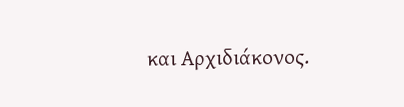και Αρχιδιάκονος.